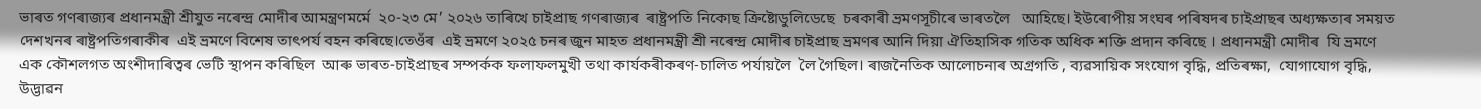ভাৰত গণৰাজ্যৰ প্ৰধানমন্ত্ৰী শ্ৰীযুত নৰেন্দ্ৰ মোদীৰ আমন্ত্ৰণমৰ্মে  ২০-২৩ মে’ ২০২৬ তাৰিখে চাইপ্ৰাছ গণৰাজ্যৰ  ৰাষ্ট্ৰপতি নিকোছ ক্রিষ্টোডুলিডেছে  চৰকাৰী ভ্ৰমণসূচীৰে ভাৰতলৈ   আহিছে। ইউৰোপীয় সংঘৰ পৰিষদৰ চাইপ্ৰাছৰ অধ্যক্ষতাৰ সময়ত দেশখনৰ ৰাষ্ট্ৰপতিগৰাকীৰ  এই ভ্ৰমণে বিশেষ তাৎপৰ্য বহন কৰিছে।তেওঁৰ  এই ভ্ৰমণে ২০২৫ চনৰ জুন মাহত প্ৰধানমন্ত্ৰী শ্ৰী নৰেন্দ্ৰ মোদীৰ চাইপ্ৰাছ ভ্ৰমণৰ আনি দিয়া ঐতিহাসিক গতিক অধিক শক্তি প্ৰদান কৰিছে । প্ৰধানমন্ত্ৰী মোদীৰ  যি ভ্ৰমণে  এক কৌশলগত অংশীদাৰিত্বৰ ভেটি স্থাপন কৰিছিল  আৰু ভাৰত-চাইপ্ৰাছৰ সম্পৰ্কক ফলাফলমুখী তথা কাৰ্যকৰীকৰণ-চালিত পৰ্যায়লৈ  লৈ গৈছিল। ৰাজনৈতিক আলোচনাৰ অগ্ৰগতি , ব্যৱসায়িক সংযোগ বৃদ্ধি, প্ৰতিৰক্ষা,  যোগাযোগ বৃদ্ধি, উদ্ভাৱন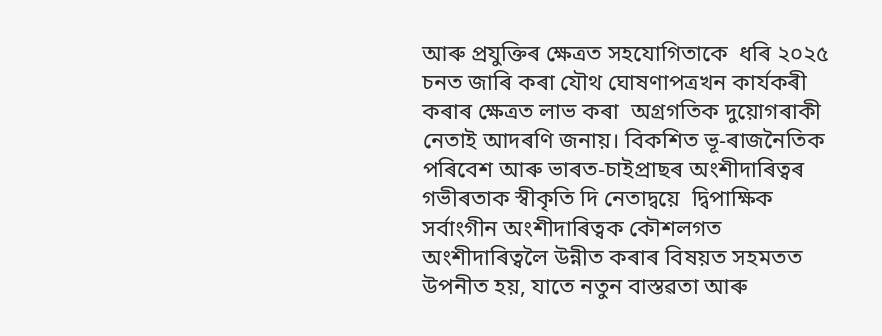আৰু প্ৰযুক্তিৰ ক্ষেত্ৰত সহযোগিতাকে  ধৰি ২০২৫ চনত জাৰি কৰা যৌথ ঘোষণাপত্ৰখন কাৰ্যকৰী কৰাৰ ক্ষেত্ৰত লাভ কৰা  অগ্ৰগতিক দুয়োগৰাকী নেতাই আদৰণি জনায়। বিকশিত ভূ-ৰাজনৈতিক পৰিবেশ আৰু ভাৰত-চাইপ্ৰাছৰ অংশীদাৰিত্বৰ গভীৰতাক স্বীকৃতি দি নেতাদ্বয়ে  দ্বিপাক্ষিক সৰ্বাংগীন অংশীদাৰিত্বক কৌশলগত অংশীদাৰিত্বলৈ উন্নীত কৰাৰ বিষয়ত সহমতত উপনীত হয়, যাতে নতুন বাস্তৱতা আৰু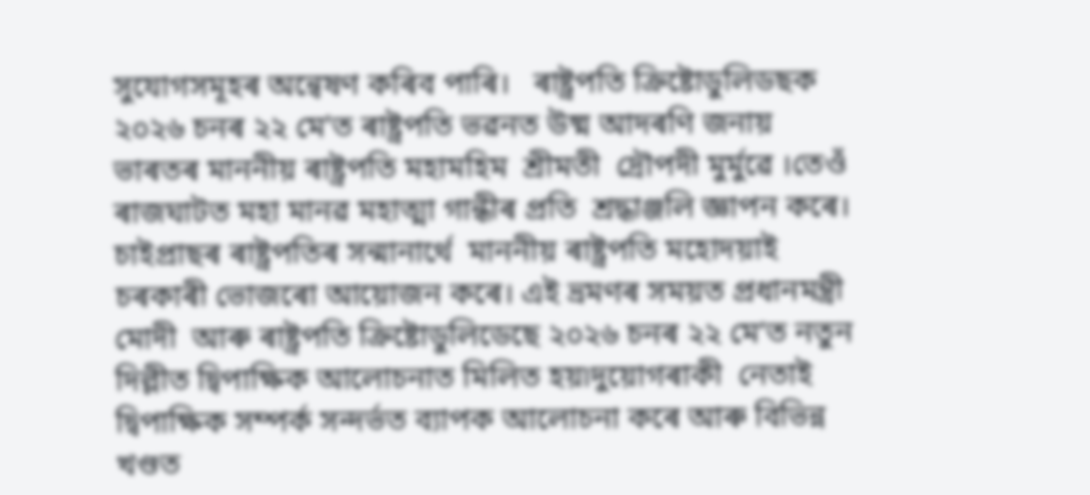সুযোগসমূহৰ অন্বেষণ কৰিব পাৰি।   ৰাষ্ট্ৰপতি ক্রিষ্টোডুলিডছক ২০২৬ চনৰ ২২ মে'ত ৰাষ্ট্ৰপতি ভৱনত উষ্ম আদৰণি জনায়  ভাৰতৰ মাননীয় ৰাষ্ট্ৰপতি মহামহিম  শ্ৰীমতী  দ্ৰৌপদী মুৰ্মুৱে ।তেওঁ ৰাজঘাটত মহা মানৱ মহাত্মা গান্ধীৰ প্ৰতি  শ্ৰদ্ধাঞ্জলি জ্ঞাপন কৰে। চাইপ্ৰাছৰ ৰাষ্ট্ৰপতিৰ সন্মানাৰ্থে  মাননীয় ৰাষ্ট্ৰপতি মহোদয়াই  চৰকাৰী ভোজৰো আয়োজন কৰে। এই ভ্ৰমণৰ সময়ত প্ৰধানমন্ত্ৰী মোদী  আৰু ৰাষ্ট্ৰপতি ক্রিষ্টোডুলিডেছে ২০২৬ চনৰ ২২ মে’ত নতুন দিল্লীত দ্বিপাক্ষিক আলোচনাত মিলিত হয়৷দুয়োগৰাকী  নেতাই দ্বিপাক্ষিক সম্পর্ক সন্দর্ভত ব্যাপক আলোচনা কৰে আৰু বিভিন্ন খণ্ডত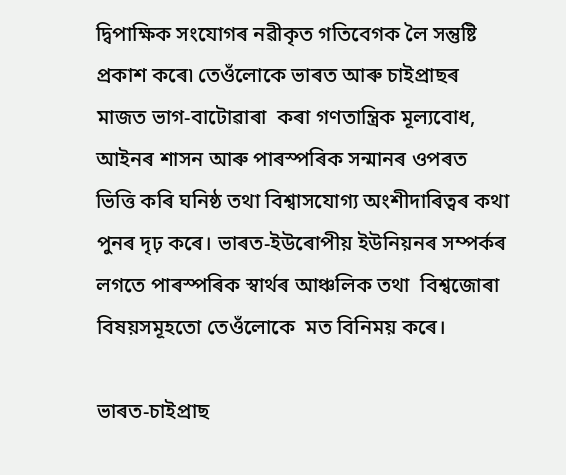দ্বিপাক্ষিক সংযোগৰ নৱীকৃত গতিবেগক লৈ সন্তুষ্টি প্রকাশ কৰে৷ তেওঁলোকে ভাৰত আৰু চাইপ্ৰাছৰ মাজত ভাগ-বাটোৱাৰা  কৰা গণতান্ত্ৰিক মূল্যবোধ, আইনৰ শাসন আৰু পাৰস্পৰিক সন্মানৰ ওপৰত ভিত্তি কৰি ঘনিষ্ঠ তথা বিশ্বাসযোগ্য অংশীদাৰিত্বৰ কথা  পুনৰ দৃঢ় কৰে। ভাৰত-ইউৰোপীয় ইউনিয়নৰ সম্পৰ্কৰ লগতে পাৰস্পৰিক স্বাৰ্থৰ আঞ্চলিক তথা  বিশ্বজোৰা  বিষয়সমূহতো তেওঁলোকে  মত বিনিময় কৰে।

ভাৰত-চাইপ্ৰাছ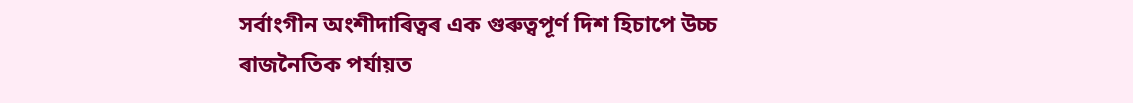সৰ্বাংগীন অংশীদাৰিত্বৰ এক গুৰুত্বপূৰ্ণ দিশ হিচাপে উচ্চ ৰাজনৈতিক পৰ্যায়ত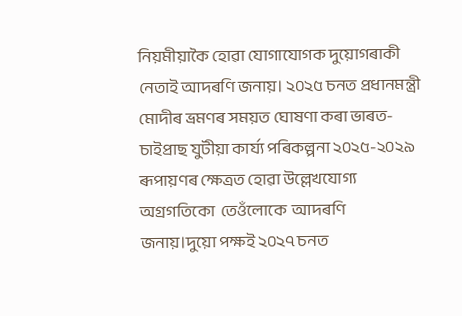নিয়মীয়াকৈ হোৱা যোগাযোগক দুয়োগৰাকী নেতাই আদৰণি জনায়। ২০২৫ চনত প্ৰধানমন্ত্ৰী মোদীৰ ভ্ৰমণৰ সময়ত ঘোষণা কৰা ভাৰত-চাইপ্ৰাছ যুটীয়া কাৰ্য্য পৰিকল্পনা ২০২৫-২০২৯ ৰূপায়ণৰ ক্ষেত্ৰত হোৱা উল্লেখযোগ্য অগ্ৰগতিকো  তেওঁলোকে  আদৰণি জনায়।দুয়ো পক্ষই ২০২৭ চনত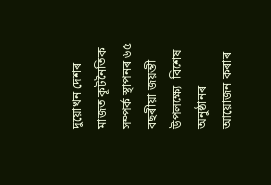দুয়োখন দেশৰ মাজত কূটনৈতিক সম্পৰ্ক স্থাপনৰ ৬৫ বছৰীয়া জয়ন্তী উপলক্ষ্যে  বিশেষ অনুষ্ঠানৰ আয়োজন কৰাৰ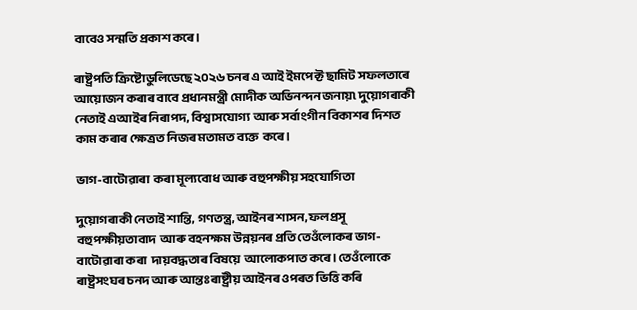বাবেও সন্মতি প্ৰকাশ কৰে।

ৰাষ্ট্ৰপতি ক্রিষ্টোডুলিডেছে ২০২৬ চনৰ এ আই ইমপেক্ট ছামিট সফলতাৰে  আয়োজন কৰাৰ বাবে প্রধানমন্ত্রী মোদীক অভিনন্দন জনায়৷ দুয়োগৰাকী নেতাই এআইৰ নিৰাপদ, বিশ্বাসযোগ্য  আৰু সৰ্বাংগীন বিকাশৰ দিশত কাম কৰাৰ ক্ষেত্ৰত নিজৰ মতামত ব্যক্ত  কৰে।

ভাগ-বাটোৱাৰা  কৰা মূল্যবোধ আৰু বহুপক্ষীয় সহযোগিতা

দুয়োগৰাকী নেতাই শান্তি, গণতন্ত্ৰ, আইনৰ শাসন, ফলপ্ৰসূ বহুপক্ষীয়তাবাদ  আৰু বহনক্ষম উন্নয়নৰ প্ৰতি তেওঁলোকৰ ভাগ-বাটোৱাৰা কৰা  দায়বদ্ধতাৰ বিষয়ে  আলোকপাত কৰে। তেওঁলোকে ৰাষ্ট্ৰসংঘৰ চনদ আৰু আন্তঃৰাষ্ট্ৰীয় আইনৰ ওপৰত ভিত্তি কৰি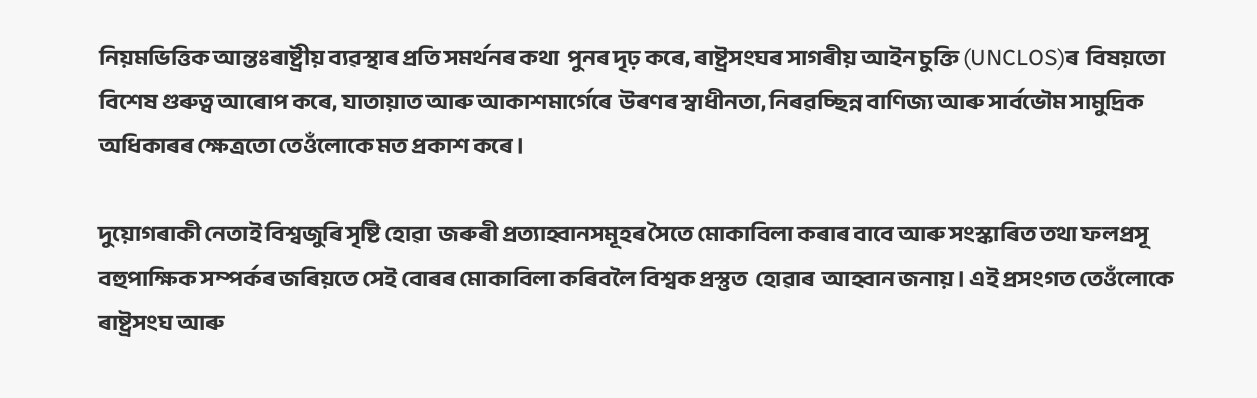নিয়মভিত্তিক আন্তঃৰাষ্ট্ৰীয় ব্যৱস্থাৰ প্ৰতি সমৰ্থনৰ কথা  পুনৰ দৃঢ় কৰে, ৰাষ্ট্ৰসংঘৰ সাগৰীয় আইন চুক্তি (UNCLOS)ৰ  বিষয়তো  বিশেষ গুৰুত্ব আৰোপ কৰে, যাতায়াত আৰু আকাশমাৰ্গেৰে  উৰণৰ স্বাধীনতা, নিৰৱচ্ছিন্ন বাণিজ্য আৰু সাৰ্বভৌম সামুদ্ৰিক অধিকাৰৰ ক্ষেত্ৰতো তেওঁলোকে মত প্ৰকাশ কৰে।

দুয়োগৰাকী নেতাই বিশ্বজুৰি সৃষ্টি হোৱা  জৰুৰী প্ৰত্যাহ্বানসমূহৰ সৈতে মোকাবিলা কৰাৰ বাবে আৰু সংস্কাৰিত তথা ফলপ্ৰসূ বহুপাক্ষিক সম্পৰ্কৰ জৰিয়তে সেই বোৰৰ মোকাবিলা কৰিবলৈ বিশ্বক প্ৰস্তুত  হোৱাৰ  আহ্বান জনায় । এই প্ৰসংগত তেওঁলোকে ৰাষ্ট্ৰসংঘ আৰু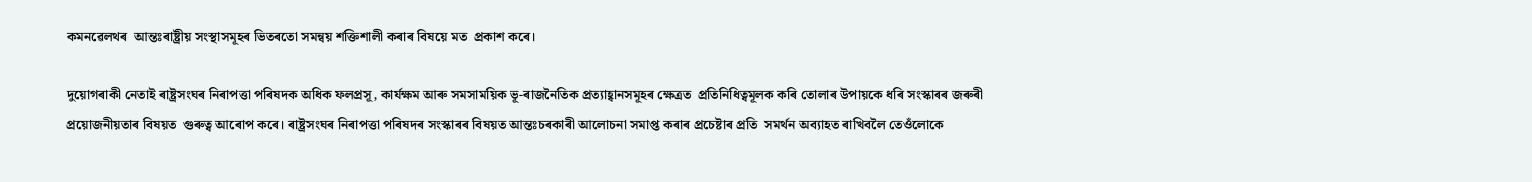কমনৱেলথৰ  আন্তঃৰাষ্ট্ৰীয় সংস্থাসমূহৰ ভিতৰতো সমন্বয় শক্তিশালী কৰাৰ বিষয়ে মত  প্ৰকাশ কৰে।

দুয়োগৰাকী নেতাই ৰাষ্ট্ৰসংঘৰ নিৰাপত্তা পৰিষদক অধিক ফলপ্ৰসূ, কাৰ্যক্ষম আৰু সমসাময়িক ভূ-ৰাজনৈতিক প্ৰত্যাহ্বানসমূহৰ ক্ষেত্ৰত  প্ৰতিনিধিত্বমূলক কৰি তোলাৰ উপায়কে ধৰি সংস্কাৰৰ জৰুৰী প্ৰয়োজনীয়তাৰ বিষয়ত  গুৰুত্ব আৰোপ কৰে। ৰাষ্ট্ৰসংঘৰ নিৰাপত্তা পৰিষদৰ সংস্কাৰৰ বিষয়ত আন্তঃচৰকাৰী আলোচনা সমাপ্ত কৰাৰ প্ৰচেষ্টাৰ প্ৰতি  সমৰ্থন অব্যাহত ৰাখিবলৈ তেওঁলোকে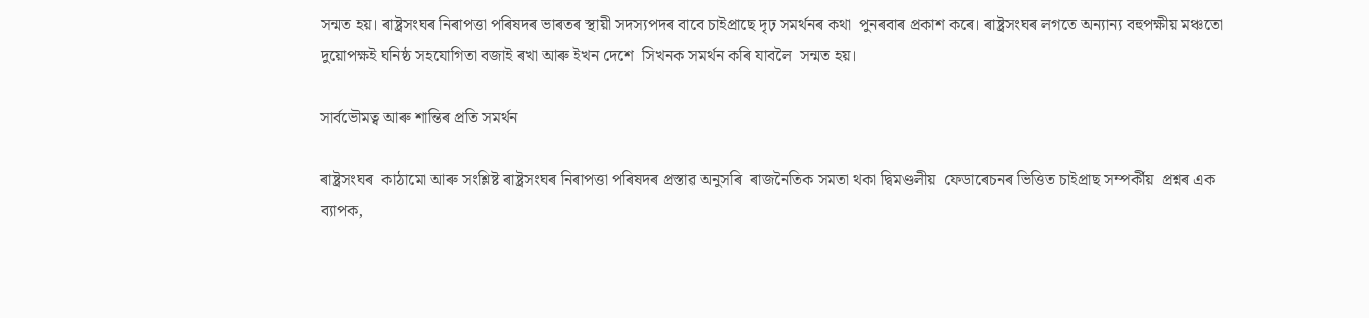সন্মত হয়। ৰাষ্ট্ৰসংঘৰ নিৰাপত্তা পৰিষদৰ ভাৰতৰ স্থায়ী সদস্যপদৰ বাবে চাইপ্ৰাছে দৃঢ় সমৰ্থনৰ কথা  পুনৰবাৰ প্ৰকাশ কৰে। ৰাষ্ট্ৰসংঘৰ লগতে অন্যান্য বহুপক্ষীয় মঞ্চতো দুয়োপক্ষই ঘনিষ্ঠ সহযোগিতা বজাই ৰখা আৰু ইখন দেশে  সিখনক সমৰ্থন কৰি যাবলৈ  সন্মত হয়।

সাৰ্বভৌমত্ব আৰু শান্তিৰ প্ৰতি সমৰ্থন

ৰাষ্ট্ৰসংঘৰ  কাঠামো আৰু সংশ্লিষ্ট ৰাষ্ট্ৰসংঘৰ নিৰাপত্তা পৰিষদৰ প্ৰস্তাৱ অনুসৰি  ৰাজনৈতিক সমতা থকা দ্বিমণ্ডলীয়  ফেডাৰেচনৰ ভিত্তিত চাইপ্ৰাছ সম্পৰ্কীয়  প্ৰশ্নৰ এক ব্যাপক,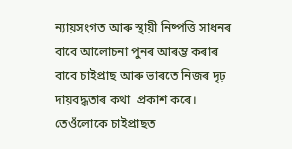ন্যায়সংগত আৰু স্থায়ী নিষ্পত্তি সাধনৰ বাবে আলোচনা পুনৰ আৰম্ভ কৰাৰ বাবে চাইপ্ৰাছ আৰু ভাৰতে নিজৰ দৃঢ় দায়বদ্ধতাৰ কথা  প্ৰকাশ কৰে। তেওঁলোকে চাইপ্ৰাছত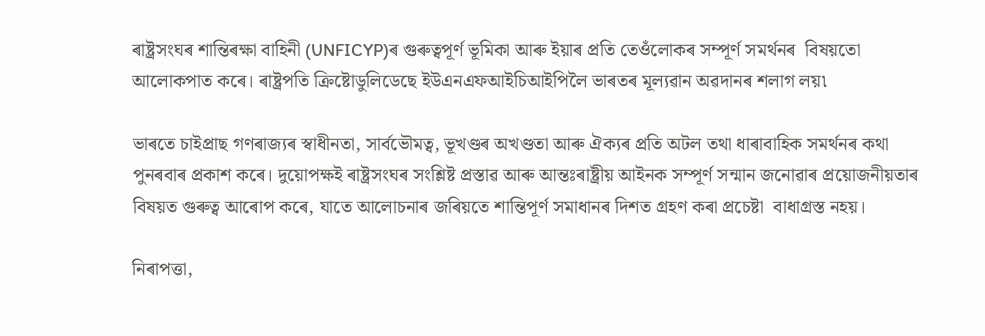ৰাষ্ট্ৰসংঘৰ শান্তিৰক্ষা বাহিনী (UNFICYP)ৰ গুৰুত্বপূৰ্ণ ভূমিকা আৰু ইয়াৰ প্ৰতি তেওঁলোকৰ সম্পূৰ্ণ সমৰ্থনৰ  বিষয়তো  আলোকপাত কৰে। ৰাষ্ট্ৰপতি ক্রিষ্টোডুলিডেছে ইউএনএফআইচিআইপিলৈ ভাৰতৰ মূল্যৱান অৱদানৰ শলাগ লয়৷

ভাৰতে চাইপ্ৰাছ গণৰাজ্যৰ স্বাধীনতা, সাৰ্বভৌমত্ব, ভূখণ্ডৰ অখণ্ডতা আৰু ঐক্যৰ প্ৰতি অটল তথা ধাৰাবাহিক সমৰ্থনৰ কথা  পুনৰবাৰ প্ৰকাশ কৰে। দুয়োপক্ষই ৰাষ্ট্ৰসংঘৰ সংশ্লিষ্ট প্ৰস্তাৱ আৰু আন্তঃৰাষ্ট্ৰীয় আইনক সম্পূৰ্ণ সন্মান জনোৱাৰ প্ৰয়োজনীয়তাৰ বিষয়ত গুৰুত্ব আৰোপ কৰে, যাতে আলোচনাৰ জৰিয়তে শান্তিপূৰ্ণ সমাধানৰ দিশত গ্ৰহণ কৰা প্ৰচেষ্টা  বাধাগ্ৰস্ত নহয়।

নিৰাপত্তা,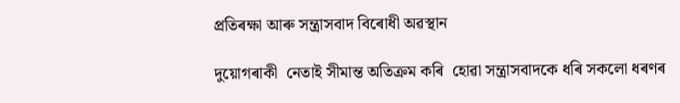প্ৰতিৰক্ষা আৰু সন্ত্ৰাসবাদ বিৰোধী অৱস্থান

দুয়োগৰাকী  নেতাই সীমান্ত অতিক্ৰম কৰি  হোৱা সন্ত্ৰাসবাদকে ধৰি সকলো ধৰণৰ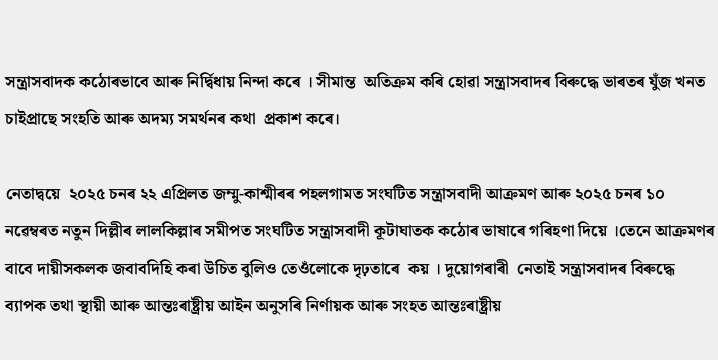সন্ত্ৰাসবাদক কঠোৰভাবে আৰু নিৰ্দ্বিধায় নিন্দা কৰে । সীমান্ত  অতিক্ৰম কৰি হোৱা সন্ত্ৰাসবাদৰ বিৰুদ্ধে ভাৰতৰ যুঁজ খনত চাইপ্ৰাছে সংহতি আৰু অদম্য সমৰ্থনৰ কথা  প্ৰকাশ কৰে।

নেতাদ্বয়ে  ২০২৫ চনৰ ২২ এপ্ৰিলত জম্মু-কাশ্মীৰৰ পহলগামত সংঘটিত সন্ত্ৰাসবাদী আক্ৰমণ আৰু ২০২৫ চনৰ ১০ নৱেম্বৰত নতুন দিল্লীৰ লালকিল্লাৰ সমীপত সংঘটিত সন্ত্ৰাসবাদী কূটাঘাতক কঠোৰ ভাষাৰে গৰিহণা দিয়ে ।তেনে আক্ৰমণৰ বাবে দায়ীসকলক জবাবদিহি কৰা উচিত বুলিও তেওঁলোকে দৃঢ়তাৰে  কয় । দুয়োগৰাৰী  নেতাই সন্ত্ৰাসবাদৰ বিৰুদ্ধে ব্যাপক তথা স্থায়ী আৰু আন্তঃৰাষ্ট্ৰীয় আইন অনুসৰি নিৰ্ণায়ক আৰু সংহত আন্তঃৰাষ্ট্ৰীয়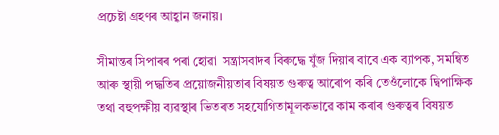প্ৰচেষ্টা গ্ৰহণৰ আহ্বান জনায়।

সীমান্তৰ সিপাৰৰ পৰা হোৱা  সন্ত্ৰাসবাদৰ বিৰুদ্ধে যুঁজ দিয়াৰ বাবে এক ব্যাপক, সমন্বিত আৰু স্থায়ী পদ্ধতিৰ প্ৰয়োজনীয়তাৰ বিষয়ত গুৰুত্ব আৰোপ কৰি তেওঁলোকে দ্বিপাক্ষিক তথা বহুপক্ষীয় ব্যৱস্থাৰ ভিতৰত সহযোগিতামূলকভাৱে কাম কৰাৰ গুৰুত্বৰ বিষয়ত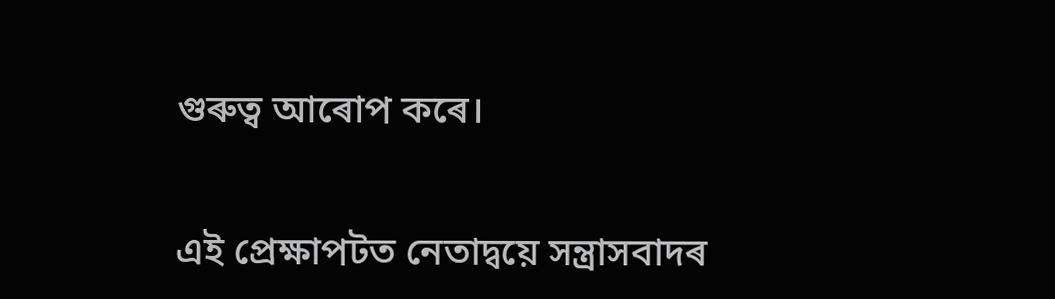গুৰুত্ব আৰোপ কৰে।

এই প্ৰেক্ষাপটত নেতাদ্বয়ে সন্ত্ৰাসবাদৰ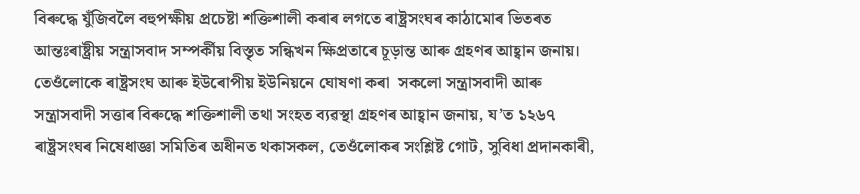বিৰুদ্ধে যুঁজিবলৈ বহুপক্ষীয় প্ৰচেষ্টা শক্তিশালী কৰাৰ লগতে ৰাষ্ট্ৰসংঘৰ কাঠামোৰ ভিতৰত আন্তঃৰাষ্ট্ৰীয় সন্ত্ৰাসবাদ সম্পৰ্কীয় বিস্তৃত সন্ধিখন ক্ষিপ্ৰতাৰে চূড়ান্ত আৰু গ্ৰহণৰ আহ্বান জনায়। তেওঁলোকে ৰাষ্ট্ৰসংঘ আৰু ইউৰোপীয় ইউনিয়নে ঘোষণা কৰা  সকলো সন্ত্ৰাসবাদী আৰু সন্ত্ৰাসবাদী সত্তাৰ বিৰুদ্ধে শক্তিশালী তথা সংহত ব্যৱস্থা গ্ৰহণৰ আহ্বান জনায়, য’ত ১২৬৭ ৰাষ্ট্ৰসংঘৰ নিষেধাজ্ঞা সমিতিৰ অধীনত থকাসকল, তেওঁলোকৰ সংশ্লিষ্ট গোট, সুবিধা প্ৰদানকাৰী,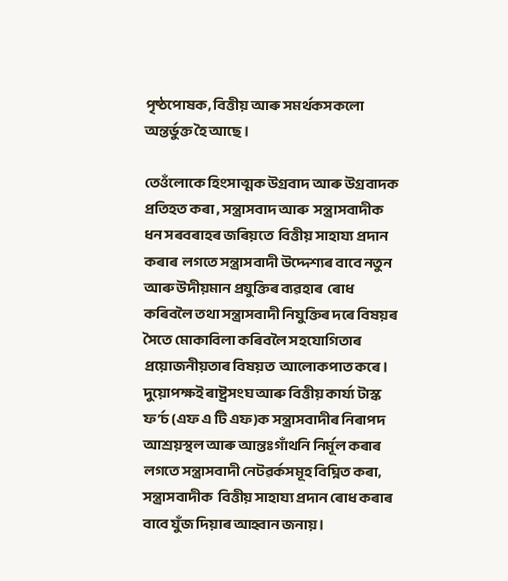পৃষ্ঠপোষক, বিত্তীয় আৰু সমৰ্থকসকলো অন্তৰ্ভুক্ত হৈ আছে ।

তেওঁলোকে হিংসাত্মক উগ্ৰবাদ আৰু উগ্ৰবাদক প্ৰতিহত কৰা , সন্ত্ৰাসবাদ আৰু  সন্ত্ৰাসবাদীক ধন সৰবৰাহৰ জৰিয়তে  বিত্তীয় সাহায্য প্ৰদান কৰাৰ  লগতে সন্ত্ৰাসবাদী উদ্দেশ্যৰ বাবে নতুন আৰু উদীয়মান প্ৰযুক্তিৰ ব্যৱহাৰ  ৰোধ কৰিবলৈ তথা সন্ত্ৰাসবাদী নিযুক্তিৰ দৰে বিষয়ৰ সৈতে মোকাবিলা কৰিবলৈ সহযোগিতাৰ প্ৰয়োজনীয়তাৰ বিষয়ত  আলোকপাত কৰে। দুয়োপক্ষই ৰাষ্ট্ৰসংঘ আৰু বিত্তীয় কাৰ্য্য টাস্ক ফ’ৰ্চ (এফ এ টি এফ)ক সন্ত্ৰাসবাদীৰ নিৰাপদ আশ্ৰয়স্থল আৰু আন্তঃগাঁথনি নিৰ্মূল কৰাৰ লগতে সন্ত্ৰাসবাদী নেটৱৰ্কসমূহ বিঘ্নিত কৰা,  সন্ত্ৰাসবাদীক  বিত্তীয় সাহায্য প্ৰদান ৰোধ কৰাৰ বাবে যুঁজ দিয়াৰ আহ্বান জনায় ।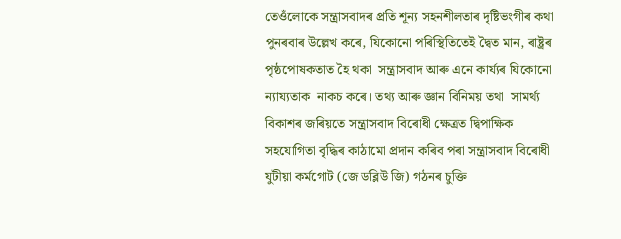তেওঁলোকে সন্ত্ৰাসবাদৰ প্ৰতি শূন্য সহনশীলতাৰ দৃষ্টিভংগীৰ কথা  পুনৰবাৰ উল্লেখ কৰে, যিকোনো পৰিস্থিতিতেই দ্বৈত মান, ৰাষ্ট্ৰৰ পৃষ্ঠপোষকতাত হৈ থকা  সন্ত্ৰাসবাদ আৰু এনে কাৰ্য্যৰ যিকোনো ন্যায্যতাক  নাকচ কৰে। তথ্য আৰু জ্ঞান বিনিময় তথা  সামৰ্থ্য বিকাশৰ জৰিয়তে সন্ত্ৰাসবাদ বিৰোধী ক্ষেত্ৰত দ্বিপাক্ষিক সহযোগিতা বৃদ্ধিৰ কাঠামো প্ৰদান কৰিব পৰা সন্ত্ৰাসবাদ বিৰোধী যুটীয়া কৰ্মগোট (জে ডব্লিউ জি) গঠনৰ চুক্তি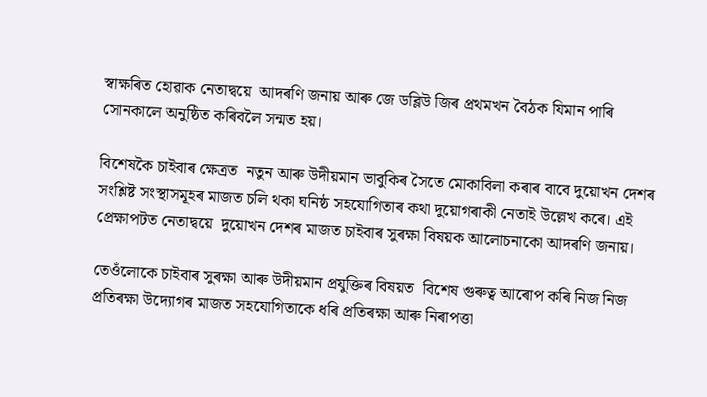স্বাক্ষৰিত হোৱাক নেতাদ্বয়ে  আদৰণি জনায় আৰু জে ডব্লিউ জিৰ প্ৰথমখন বৈঠক যিমান পাৰি সোনকালে অনুষ্ঠিত কৰিবলৈ সন্মত হয়।

বিশেষকৈ চাইবাৰ ক্ষেত্ৰত  নতুন আৰু উদীয়মান ভাবুকিৰ সৈতে মোকাবিলা কৰাৰ বাবে দুয়োখন দেশৰ সংশ্লিষ্ট সংস্থাসমূহৰ মাজত চলি থকা ঘনিষ্ঠ সহযোগিতাৰ কথা দুয়োগৰাকী নেতাই উল্লেখ কৰে। এই প্ৰেক্ষাপটত নেতাদ্বয়ে  দুয়োখন দেশৰ মাজত চাইবাৰ সুৰক্ষা বিষয়ক আলোচনাকো আদৰণি জনায়।

তেওঁলোকে চাইবাৰ সুৰক্ষা আৰু উদীয়মান প্ৰযুক্তিৰ বিষয়ত  বিশেষ গুৰুত্ব আৰোপ কৰি নিজ নিজ প্ৰতিৰক্ষা উদ্যোগৰ মাজত সহযোগিতাকে ধৰি প্ৰতিৰক্ষা আৰু নিৰাপত্তা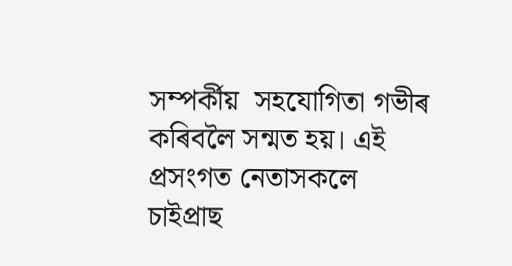সম্পৰ্কীয়  সহযোগিতা গভীৰ কৰিবলৈ সন্মত হয়। এই প্ৰসংগত নেতাসকলে চাইপ্ৰাছ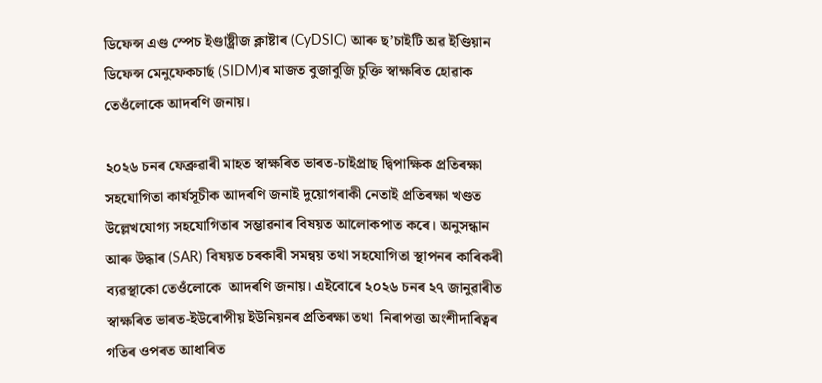ডিফেন্স এণ্ড স্পেচ ইণ্ডাষ্ট্ৰীজ ক্লাষ্টাৰ (CyDSIC) আৰু ছ’চাইটি অৱ ইণ্ডিয়ান ডিফেন্স মেনুফেকচাৰ্ছ (SIDM)ৰ মাজত বুজাবুজি চুক্তি স্বাক্ষৰিত হোৱাক তেওঁলোকে আদৰণি জনায়।

২০২৬ চনৰ ফেব্ৰুৱাৰী মাহত স্বাক্ষৰিত ভাৰত-চাইপ্ৰাছ দ্বিপাক্ষিক প্ৰতিৰক্ষা সহযোগিতা কাৰ্যসূচীক আদৰণি জনাই দুয়োগৰাকী নেতাই প্ৰতিৰক্ষা খণ্ডত উল্লেখযোগ্য সহযোগিতাৰ সম্ভাৱনাৰ বিষয়ত আলোকপাত কৰে। অনুসন্ধান আৰু উদ্ধাৰ (SAR) বিষয়ত চৰকাৰী সমন্বয় তথা সহযোগিতা স্থাপনৰ কাৰিকৰী ব্যৱস্থাকো তেওঁলোকে  আদৰণি জনায়। এইবোৰে ২০২৬ চনৰ ২৭ জানুৱাৰীত স্বাক্ষৰিত ভাৰত-ইউৰোপীয় ইউনিয়নৰ প্ৰতিৰক্ষা তথা  নিৰাপত্তা অংশীদাৰিত্বৰ গতিৰ ওপৰত আধাৰিত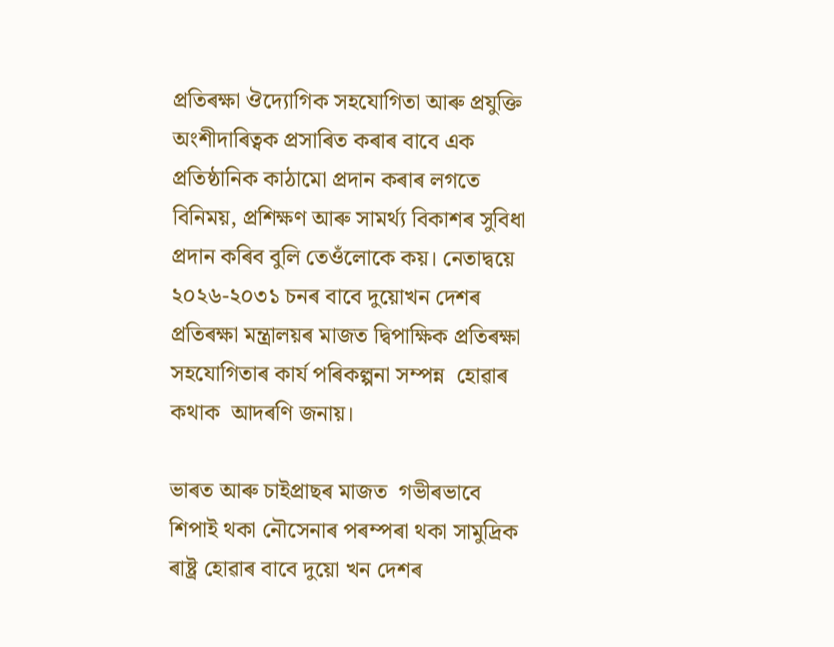প্ৰতিৰক্ষা ঔদ্যোগিক সহযোগিতা আৰু প্ৰযুক্তি অংশীদাৰিত্বক প্ৰসাৰিত কৰাৰ বাবে এক প্ৰতিষ্ঠানিক কাঠামো প্ৰদান কৰাৰ লগতে বিনিময়, প্ৰশিক্ষণ আৰু সামৰ্থ্য বিকাশৰ সুবিধা প্ৰদান কৰিব বুলি তেওঁলোকে কয়। নেতাদ্বয়ে ২০২৬-২০৩১ চনৰ বাবে দুয়োখন দেশৰ প্ৰতিৰক্ষা মন্ত্ৰালয়ৰ মাজত দ্বিপাক্ষিক প্ৰতিৰক্ষা সহযোগিতাৰ কাৰ্য পৰিকল্পনা সম্পন্ন  হোৱাৰ কথাক  আদৰণি জনায়।

ভাৰত আৰু চাইপ্ৰাছৰ মাজত  গভীৰভাবে  শিপাই থকা নৌসেনাৰ পৰম্পৰা থকা সামুদ্ৰিক ৰাষ্ট্ৰ হোৱাৰ বাবে দুয়ো খন দেশৰ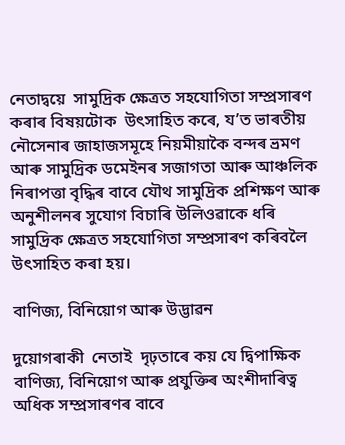নেতাদ্বয়ে  সামুদ্ৰিক ক্ষেত্ৰত সহযোগিতা সম্প্ৰসাৰণ কৰাৰ বিষয়টোক  উৎসাহিত কৰে, য’ত ভাৰতীয় নৌসেনাৰ জাহাজসমূহে নিয়মীয়াকৈ বন্দৰ ভ্ৰমণ আৰু সামুদ্ৰিক ডমেইনৰ সজাগতা আৰু আঞ্চলিক নিৰাপত্তা বৃদ্ধিৰ বাবে যৌথ সামুদ্ৰিক প্ৰশিক্ষণ আৰু অনুশীলনৰ সুযোগ বিচাৰি উলিওৱাকে ধৰি সামুদ্ৰিক ক্ষেত্ৰত সহযোগিতা সম্প্ৰসাৰণ কৰিবলৈ উৎসাহিত কৰা হয়।

বাণিজ্য, বিনিয়োগ আৰু উদ্ভাৱন

দুয়োগৰাকী  নেতাই  দৃঢ়তাৰে কয় যে দ্বিপাক্ষিক বাণিজ্য, বিনিয়োগ আৰু প্ৰযুক্তিৰ অংশীদাৰিত্ব অধিক সম্প্ৰসাৰণৰ বাবে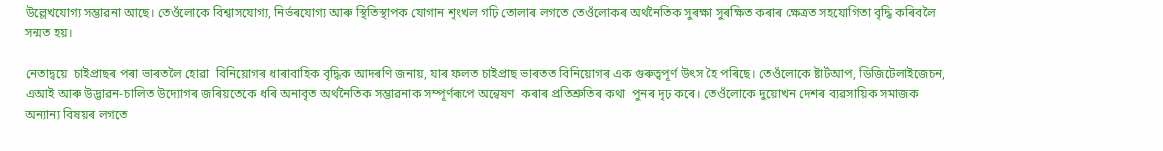উল্লেখযোগ্য সম্ভাৱনা আছে। তেওঁলোকে বিশ্বাসযোগ্য, নিৰ্ভৰযোগ্য আৰু স্থিতিস্থাপক যোগান শৃংখল গঢ়ি তোলাৰ লগতে তেওঁলোকৰ অৰ্থনৈতিক সুৰক্ষা সুৰক্ষিত কৰাৰ ক্ষেত্ৰত সহযোগিতা বৃদ্ধি কৰিবলৈ সন্মত হয়।

নেতাদ্বয়ে  চাইপ্ৰাছৰ পৰা ভাৰতলৈ হোৱা  বিনিয়োগৰ ধাৰাবাহিক বৃদ্ধিক আদৰণি জনায়, যাৰ ফলত চাইপ্ৰাছ ভাৰতত বিনিয়োগৰ এক গুৰুত্বপূৰ্ণ উৎস হৈ পৰিছে। তেওঁলোকে ষ্টাৰ্টআপ, ডিজিটেলাইজেচন, এআই আৰু উদ্ভাৱন-চালিত উদ্যোগৰ জৰিয়তেকে ধৰি অনাবৃত অৰ্থনৈতিক সম্ভাৱনাক সম্পূৰ্ণৰূপে অন্বেষণ  কৰাৰ প্ৰতিশ্ৰুতিৰ কথা  পুনৰ দৃঢ় কৰে। তেওঁলোকে দুয়োখন দেশৰ ব্যৱসায়িক সমাজক অন্যান্য বিষয়ৰ লগতে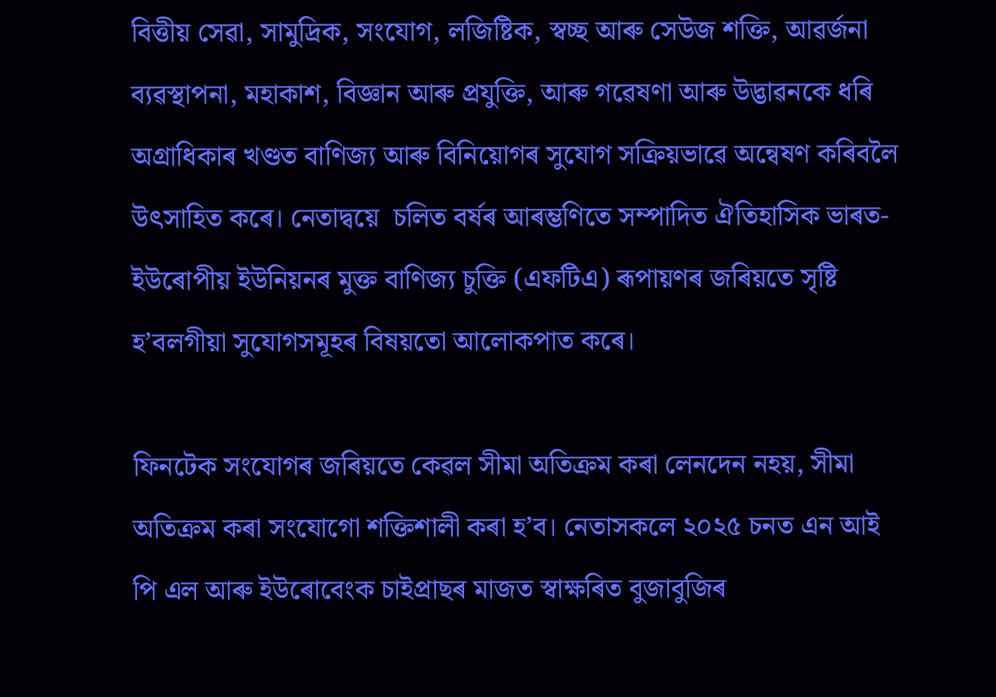বিত্তীয় সেৱা, সামুদ্ৰিক, সংযোগ, লজিষ্টিক, স্বচ্ছ আৰু সেউজ শক্তি, আৱৰ্জনা ব্যৱস্থাপনা, মহাকাশ, বিজ্ঞান আৰু প্ৰযুক্তি, আৰু গৱেষণা আৰু উদ্ভাৱনকে ধৰি অগ্ৰাধিকাৰ খণ্ডত বাণিজ্য আৰু বিনিয়োগৰ সুযোগ সক্ৰিয়ভাৱে অন্বেষণ কৰিবলৈ উৎসাহিত কৰে। নেতাদ্বয়ে  চলিত বৰ্ষৰ আৰম্ভণিতে সম্পাদিত ঐতিহাসিক ভাৰত-ইউৰোপীয় ইউনিয়নৰ মুক্ত বাণিজ্য চুক্তি (এফটিএ) ৰূপায়ণৰ জৰিয়তে সৃষ্টি হ’বলগীয়া সুযোগসমূহৰ বিষয়তো আলোকপাত কৰে।

ফিনটেক সংযোগৰ জৰিয়তে কেৱল সীমা অতিক্ৰম কৰা লেনদেন নহয়, সীমা অতিক্ৰম কৰা সংযোগো শক্তিশালী কৰা হ’ব। নেতাসকলে ২০২৫ চনত এন আই পি এল আৰু ইউৰোবেংক চাইপ্ৰাছৰ মাজত স্বাক্ষৰিত বুজাবুজিৰ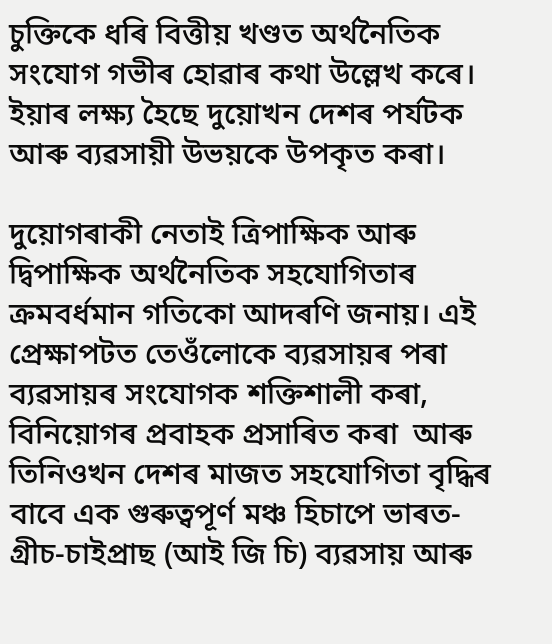চুক্তিকে ধৰি বিত্তীয় খণ্ডত অৰ্থনৈতিক সংযোগ গভীৰ হোৱাৰ কথা উল্লেখ কৰে। ইয়াৰ লক্ষ্য হৈছে দুয়োখন দেশৰ পৰ্যটক আৰু ব্যৱসায়ী উভয়কে উপকৃত কৰা।

দুয়োগৰাকী নেতাই ত্ৰিপাক্ষিক আৰু দ্বিপাক্ষিক অৰ্থনৈতিক সহযোগিতাৰ ক্ৰমবৰ্ধমান গতিকো আদৰণি জনায়। এই প্ৰেক্ষাপটত তেওঁলোকে ব্যৱসায়ৰ পৰা ব্যৱসায়ৰ সংযোগক শক্তিশালী কৰা, বিনিয়োগৰ প্ৰবাহক প্ৰসাৰিত কৰা  আৰু তিনিওখন দেশৰ মাজত সহযোগিতা বৃদ্ধিৰ বাবে এক গুৰুত্বপূৰ্ণ মঞ্চ হিচাপে ভাৰত-গ্ৰীচ-চাইপ্ৰাছ (আই জি চি) ব্যৱসায় আৰু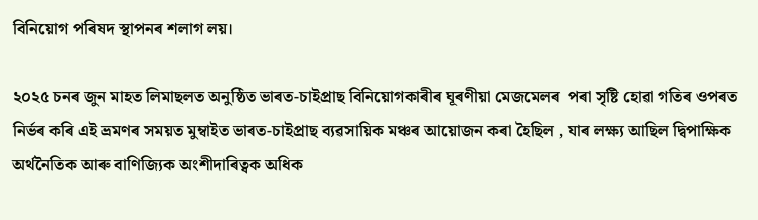বিনিয়োগ পৰিষদ স্থাপনৰ শলাগ লয়।

২০২৫ চনৰ জুন মাহত লিমাছলত অনুষ্ঠিত ভাৰত-চাইপ্ৰাছ বিনিয়োগকাৰীৰ ঘূৰণীয়া মেজমেলৰ  পৰা সৃষ্টি হোৱা গতিৰ ওপৰত নিৰ্ভৰ কৰি এই ভ্ৰমণৰ সময়ত মুম্বাইত ভাৰত-চাইপ্ৰাছ ব্যৱসায়িক মঞ্চৰ আয়োজন কৰা হৈছিল , যাৰ লক্ষ্য আছিল দ্বিপাক্ষিক অৰ্থনৈতিক আৰু বাণিজ্যিক অংশীদাৰিত্বক অধিক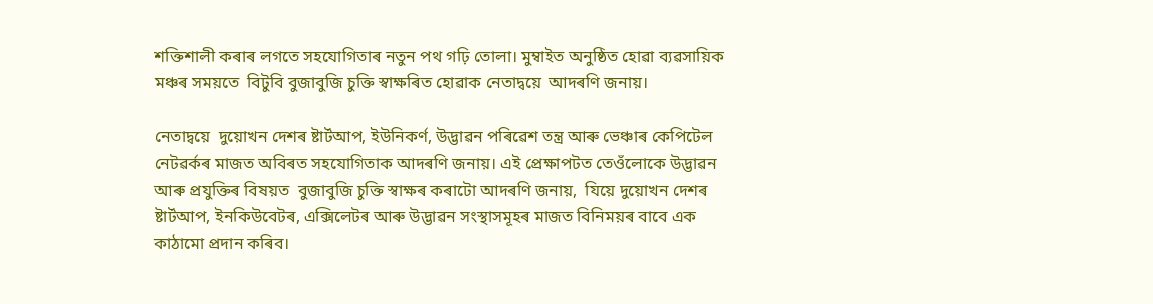শক্তিশালী কৰাৰ লগতে সহযোগিতাৰ নতুন পথ গঢ়ি তোলা। মুম্বাইত অনুষ্ঠিত হোৱা ব্যৱসায়িক মঞ্চৰ সময়তে  বিটুবি বুজাবুজি চুক্তি স্বাক্ষৰিত হোৱাক নেতাদ্বয়ে  আদৰণি জনায়।

নেতাদ্বয়ে  দুয়োখন দেশৰ ষ্টাৰ্টআপ, ইউনিকৰ্ণ, উদ্ভাৱন পৰিৱেশ তন্ত্ৰ আৰু ভেঞ্চাৰ কেপিটেল নেটৱৰ্কৰ মাজত অবিৰত সহযোগিতাক আদৰণি জনায়। এই প্ৰেক্ষাপটত তেওঁলোকে উদ্ভাৱন আৰু প্ৰযুক্তিৰ বিষয়ত  বুজাবুজি চুক্তি স্বাক্ষৰ কৰাটো আদৰণি জনায়,  যিয়ে দুয়োখন দেশৰ ষ্টাৰ্টআপ, ইনকিউবেটৰ, এক্সিলেটৰ আৰু উদ্ভাৱন সংস্থাসমূহৰ মাজত বিনিময়ৰ বাবে এক কাঠামো প্ৰদান কৰিব।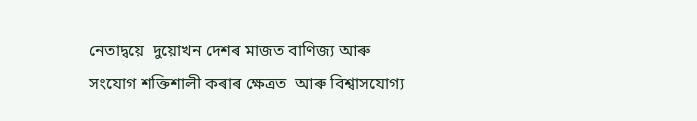নেতাদ্বয়ে  দুয়োখন দেশৰ মাজত বাণিজ্য আৰু সংযোগ শক্তিশালী কৰাৰ ক্ষেত্ৰত  আৰু বিশ্বাসযোগ্য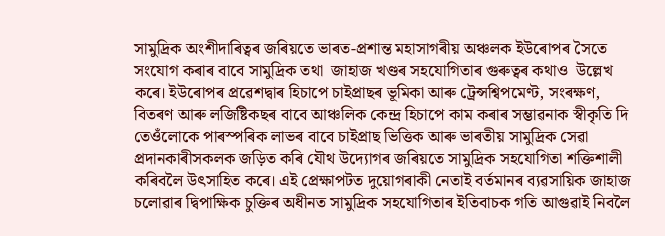সামুদ্ৰিক অংশীদাৰিত্বৰ জৰিয়তে ভাৰত-প্ৰশান্ত মহাসাগৰীয় অঞ্চলক ইউৰোপৰ সৈতে সংযোগ কৰাৰ বাবে সামুদ্ৰিক তথা  জাহাজ খণ্ডৰ সহযোগিতাৰ গুৰুত্বৰ কথাও  উল্লেখ কৰে। ইউৰোপৰ প্ৰৱেশদ্বাৰ হিচাপে চাইপ্ৰাছৰ ভূমিকা আৰু ট্ৰেন্সশ্বিপমেণ্ট, সংৰক্ষণ, বিতৰণ আৰু লজিষ্টিকছৰ বাবে আঞ্চলিক কেন্দ্ৰ হিচাপে কাম কৰাৰ সম্ভাৱনাক স্বীকৃতি দি তেওঁলোকে পাৰস্পৰিক লাভৰ বাবে চাইপ্ৰাছ ভিত্তিক আৰু ভাৰতীয় সামুদ্ৰিক সেৱা প্ৰদানকাৰীসকলক জড়িত কৰি যৌথ উদ্যোগৰ জৰিয়তে সামুদ্ৰিক সহযোগিতা শক্তিশালী কৰিবলৈ উৎসাহিত কৰে। এই প্ৰেক্ষাপটত দুয়োগৰাকী নেতাই বৰ্তমানৰ ব্যৱসায়িক জাহাজ চলোৱাৰ দ্বিপাক্ষিক চুক্তিৰ অধীনত সামুদ্ৰিক সহযোগিতাৰ ইতিবাচক গতি আগুৱাই নিবলৈ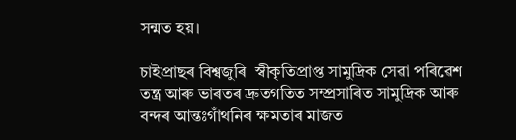সন্মত হয়।

চাইপ্ৰাছৰ বিশ্বজুৰি  স্বীকৃতিপ্ৰাপ্ত সামুদ্ৰিক সেৱা পৰিৱেশ তন্ত্ৰ আৰু ভাৰতৰ দ্ৰুতগতিত সম্প্ৰসাৰিত সামুদ্ৰিক আৰু বন্দৰ আন্তঃগাঁথনিৰ ক্ষমতাৰ মাজত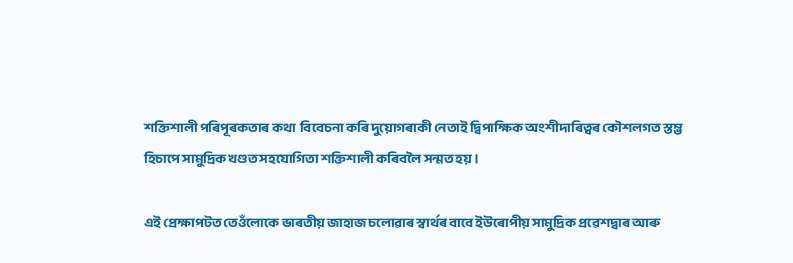শক্তিশালী পৰিপূৰকতাৰ কথা  বিবেচনা কৰি দুয়োগৰাকী নেতাই দ্বিপাক্ষিক অংশীদাৰিত্বৰ কৌশলগত স্তম্ভ হিচাপে সামুদ্ৰিক খণ্ডত সহযোগিতা শক্তিশালী কৰিবলৈ সন্মত হয়।

এই প্ৰেক্ষাপটত তেওঁলোকে ভাৰতীয় জাহাজ চলোৱাৰ স্বাৰ্থৰ বাবে ইউৰোপীয় সামুদ্ৰিক প্ৰৱেশদ্বাৰ আৰু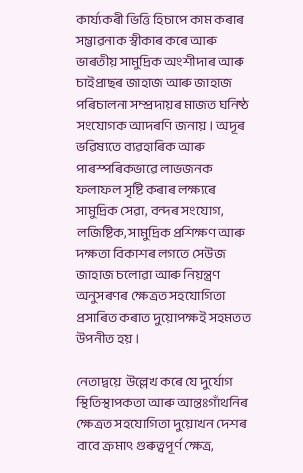কাৰ্য্যকৰী ভিত্তি হিচাপে কাম কৰাৰ সম্ভাৱনাক স্বীকাৰ কৰে আৰু ভাৰতীয় সামুদ্ৰিক অংশীদাৰ আৰু চাইপ্ৰাছৰ জাহাজ আৰু জাহাজ পৰিচালনা সম্প্ৰদায়ৰ মাজত ঘনিষ্ঠ সংযোগক আদৰণি জনায়। অদূৰ ভৱিষ্যতে ব্যৱহাৰিক আৰু পাৰস্পৰিকভাৱে লাভজনক ফলাফল সৃষ্টি কৰাৰ লক্ষ্যৰে সামুদ্ৰিক সেৱা, বন্দৰ সংযোগ, লজিষ্টিক, সামুদ্ৰিক প্ৰশিক্ষণ আৰু দক্ষতা বিকাশৰ লগতে সেউজ জাহাজ চলোৱা আৰু নিয়ন্ত্ৰণ অনুসৰণৰ ক্ষেত্ৰত সহযোগিতা প্ৰসাৰিত কৰাত দুয়োপক্ষই সহমতত উপনীত হয়।

নেতাদ্বয়ে  উল্লেখ কৰে যে দুৰ্যোগ স্থিতিস্থাপকতা আৰু আন্তঃগাঁথনিৰ ক্ষেত্ৰত সহযোগিতা দুয়োখন দেশৰ বাবে ক্ৰমাৎ গুৰুত্বপূৰ্ণ ক্ষেত্ৰ,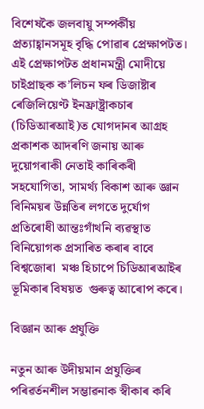বিশেষকৈ জলবায়ু সম্পৰ্কীয় প্ৰত্যাহ্বানসমূহ বৃদ্ধি পোৱাৰ প্ৰেক্ষাপটত। এই প্ৰেক্ষাপটত প্ৰধানমন্ত্ৰী মোদীয়ে চাইপ্ৰাছক ক’লিচন ফৰ ডিজাষ্টাৰ ৰেজিলিয়েণ্ট ইনফ্ৰাষ্ট্ৰাকচাৰ (চিডিআৰআই)ত যোগদানৰ আগ্ৰহ প্ৰকাশক আদৰণি জনায় আৰু দুয়োগৰাকী নেতাই কাৰিকৰী সহযোগিতা, সামৰ্থ্য বিকাশ আৰু জ্ঞান বিনিময়ৰ উন্নতিৰ লগতে দুৰ্যোগ প্ৰতিৰোধী আন্তঃগাঁথনি ব্যৱস্থাত বিনিয়োগক প্ৰসাৰিত কৰাৰ বাবে বিশ্বজোৰা  মঞ্চ হিচাপে চিডিআৰআইৰ ভূমিকাৰ বিষয়ত  গুৰুত্ব আৰোপ কৰে।

বিজ্ঞান আৰু প্ৰযুক্তি

নতুন আৰু উদীয়মান প্ৰযুক্তিৰ পৰিৱৰ্তনশীল সম্ভাৱনাক স্বীকাৰ কৰি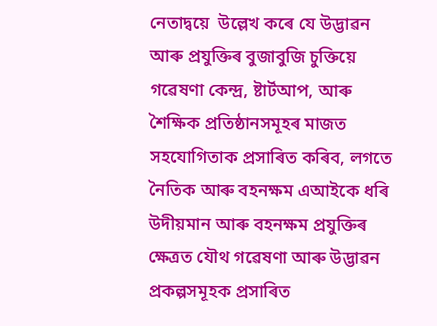নেতাদ্বয়ে  উল্লেখ কৰে যে উদ্ভাৱন আৰু প্ৰযুক্তিৰ বুজাবুজি চুক্তিয়ে গৱেষণা কেন্দ্ৰ, ষ্টাৰ্টআপ, আৰু শৈক্ষিক প্ৰতিষ্ঠানসমূহৰ মাজত সহযোগিতাক প্ৰসাৰিত কৰিব, লগতে নৈতিক আৰু বহনক্ষম এআইকে ধৰি উদীয়মান আৰু বহনক্ষম প্ৰযুক্তিৰ ক্ষেত্ৰত যৌথ গৱেষণা আৰু উদ্ভাৱন প্ৰকল্পসমূহক প্ৰসাৰিত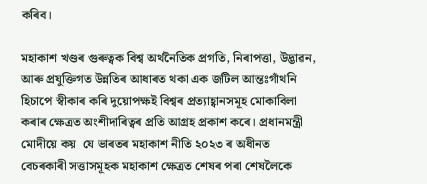কৰিব।

মহাকাশ খণ্ডৰ গুৰুত্বক বিশ্ব অৰ্থনৈতিক প্ৰগতি, নিৰাপত্তা, উদ্ভাৱন, আৰু প্ৰযুক্তিগত উন্নতিৰ আধাৰত থকা এক জটিল আন্তঃগাঁথনি হিচাপে স্বীকাৰ কৰি দুয়োপক্ষই বিশ্বৰ প্ৰত্যাহ্বানসমূহ মোকাবিলা কৰাৰ ক্ষেত্ৰত অংশীদাৰিত্বৰ প্ৰতি আগ্ৰহ প্ৰকাশ কৰে। প্ৰধানমন্ত্ৰী মোদীয়ে কয়  যে ভাৰতৰ মহাকাশ নীতি ২০২৩ ৰ অধীনত  বেচৰকাৰী সত্তাসমূহক মহাকাশ ক্ষেত্ৰত শেষৰ পৰা শেষলৈকে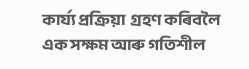কাৰ্য্য প্ৰক্ৰিয়া  গ্ৰহণ কৰিবলৈ এক সক্ষম আৰু গতিশীল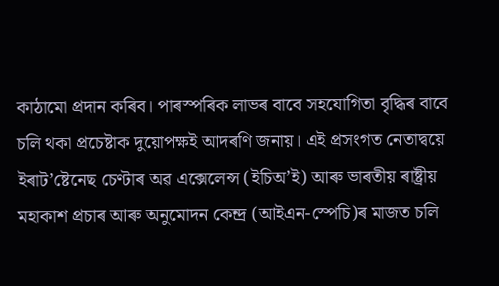কাঠামো প্ৰদান কৰিব। পাৰস্পৰিক লাভৰ বাবে সহযোগিতা বৃদ্ধিৰ বাবে চলি থকা প্ৰচেষ্টাক দুয়োপক্ষই আদৰণি জনায়। এই প্ৰসংগত নেতাদ্বয়ে  ইৰাট’ষ্টেনেছ চেণ্টাৰ অৱ এক্সেলেন্স (ইচিঅ’ই) আৰু ভাৰতীয় ৰাষ্ট্ৰীয় মহাকাশ প্ৰচাৰ আৰু অনুমোদন কেন্দ্ৰ (আইএন-স্পেচি)ৰ মাজত চলি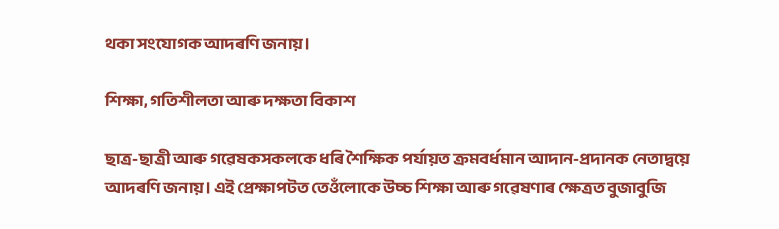থকা সংযোগক আদৰণি জনায়।

শিক্ষা, গতিশীলতা আৰু দক্ষতা বিকাশ

ছাত্ৰ-ছাত্ৰী আৰু গৱেষকসকলকে ধৰি শৈক্ষিক পৰ্যায়ত ক্ৰমবৰ্ধমান আদান-প্ৰদানক নেতাদ্বয়ে  আদৰণি জনায়। এই প্ৰেক্ষাপটত তেওঁলোকে উচ্চ শিক্ষা আৰু গৱেষণাৰ ক্ষেত্ৰত বুজাবুজি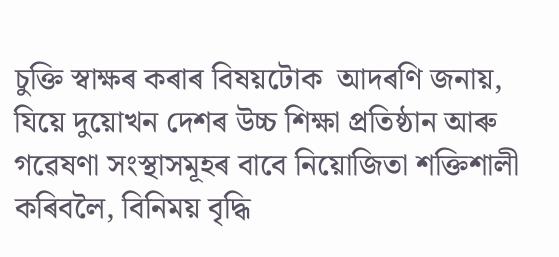চুক্তি স্বাক্ষৰ কৰাৰ বিষয়টোক  আদৰণি জনায়, যিয়ে দুয়োখন দেশৰ উচ্চ শিক্ষা প্ৰতিষ্ঠান আৰু গৱেষণা সংস্থাসমূহৰ বাবে নিয়োজিতা শক্তিশালী কৰিবলৈ, বিনিময় বৃদ্ধি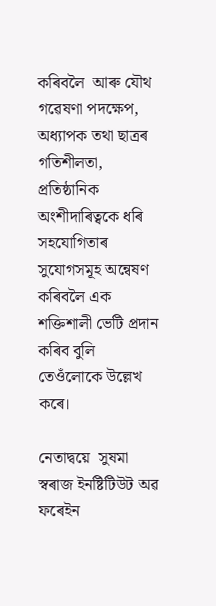কৰিবলৈ  আৰু যৌথ গৱেষণা পদক্ষেপ, অধ্যাপক তথা ছাত্ৰৰ গতিশীলতা,  প্ৰতিষ্ঠানিক অংশীদাৰিত্বকে ধৰি সহযোগিতাৰ সুযোগসমূহ অন্বেষণ কৰিবলৈ এক শক্তিশালী ভেটি প্ৰদান কৰিব বুলি তেওঁলোকে উল্লেখ কৰে।

নেতাদ্বয়ে  সুষমা স্বৰাজ ইনষ্টিটিউট অৱ ফৰেইন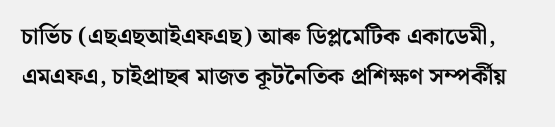চাৰ্ভিচ (এছএছআইএফএছ) আৰু ডিপ্লমেটিক একাডেমী, এমএফএ, চাইপ্ৰাছৰ মাজত কূটনৈতিক প্ৰশিক্ষণ সম্পৰ্কীয়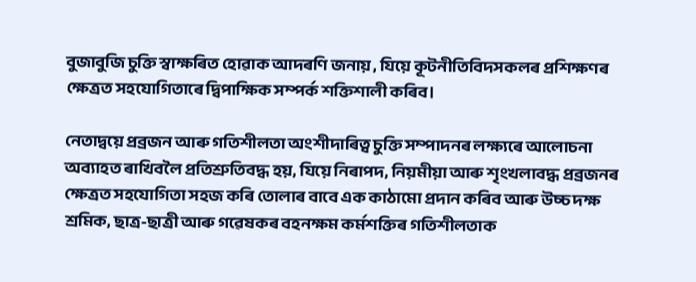বুজাবুজি চুক্তি স্বাক্ষৰিত হোৱাক আদৰণি জনায় , যিয়ে কূটনীতিবিদসকলৰ প্ৰশিক্ষণৰ ক্ষেত্ৰত সহযোগিতাৰে দ্বিপাক্ষিক সম্পৰ্ক শক্তিশালী কৰিব।

নেতাদ্বয়ে প্ৰব্ৰজন আৰু গতিশীলতা অংশীদাৰিত্ব চুক্তি সম্পাদনৰ লক্ষ্যৰে আলোচনা অব্যাহত ৰাখিবলৈ প্ৰতিশ্ৰুতিবদ্ধ হয়, যিয়ে নিৰাপদ, নিয়মীয়া আৰু শৃংখলাবদ্ধ প্ৰব্ৰজনৰ ক্ষেত্ৰত সহযোগিতা সহজ কৰি তোলাৰ বাবে এক কাঠামো প্ৰদান কৰিব আৰু উচ্চ দক্ষ শ্ৰমিক, ছাত্ৰ-ছাত্ৰী আৰু গৱেষকৰ বহনক্ষম কৰ্মশক্তিৰ গতিশীলতাক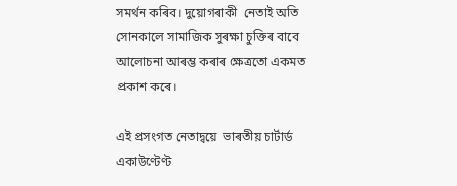সমৰ্থন কৰিব। দুয়োগৰাকী  নেতাই অতি সোনকালে সামাজিক সুৰক্ষা চুক্তিৰ বাবে আলোচনা আৰম্ভ কৰাৰ ক্ষেত্ৰতো একমত প্ৰকাশ কৰে।

এই প্ৰসংগত নেতাদ্বয়ে  ভাৰতীয় চাৰ্টাৰ্ড একাউণ্টেণ্ট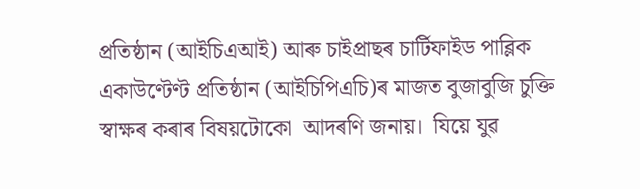প্ৰতিষ্ঠান (আইচিএআই) আৰু চাইপ্ৰাছৰ চাৰ্টিফাইড পাব্লিক একাউণ্টেণ্ট প্ৰতিষ্ঠান (আইচিপিএচি)ৰ মাজত বুজাবুজি চুক্তি স্বাক্ষৰ কৰাৰ বিষয়টোকো  আদৰণি জনায়।  যিয়ে যুৱ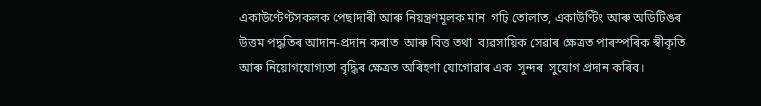একাউণ্টেণ্টসকলক পেছাদাৰী আৰু নিয়ন্ত্ৰণমূলক মান  গঢ়ি তোলাত, একাউণ্টিং আৰু অডিটিঙৰ উত্তম পদ্ধতিৰ আদান-প্ৰদান কৰাত  আৰু বিত্ত তথা  ব্যৱসায়িক সেৱাৰ ক্ষেত্ৰত পাৰস্পৰিক স্বীকৃতি আৰু নিয়োগযোগ্যতা বৃদ্ধিৰ ক্ষেত্ৰত অৰিহণা যোগোৱাৰ এক  সুন্দৰ  সুযোগ প্ৰদান কৰিব।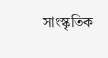সাংস্কৃতিক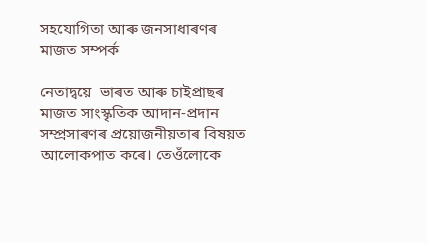সহযোগিতা আৰু জনসাধাৰণৰ মাজত সম্পৰ্ক

নেতাদ্বয়ে  ভাৰত আৰু চাইপ্ৰাছৰ মাজত সাংস্কৃতিক আদান-প্ৰদান সম্প্ৰসাৰণৰ প্ৰয়োজনীয়তাৰ বিষয়ত আলোকপাত কৰে। তেওঁলোকে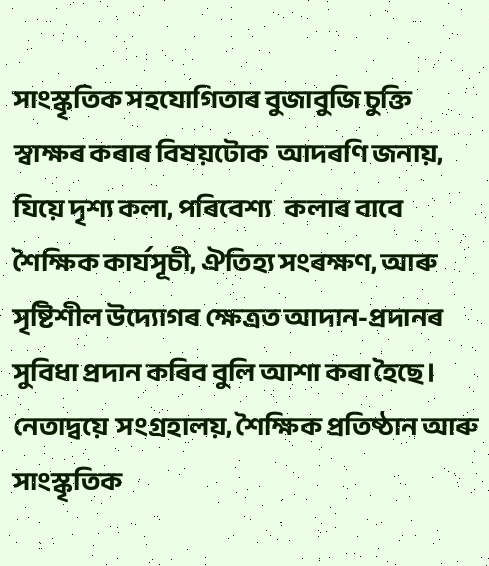সাংস্কৃতিক সহযোগিতাৰ বুজাবুজি চুক্তি স্বাক্ষৰ কৰাৰ বিষয়টোক  আদৰণি জনায়, যিয়ে দৃশ্য কলা, পৰিবেশ্য   কলাৰ বাবে শৈক্ষিক কাৰ্যসূচী, ঐতিহ্য সংৰক্ষণ, আৰু সৃষ্টিশীল উদ্যোগৰ ক্ষেত্ৰত আদান-প্ৰদানৰ সুবিধা প্ৰদান কৰিব বুলি আশা কৰা হৈছে। নেতাদ্বয়ে  সংগ্ৰহালয়, শৈক্ষিক প্ৰতিষ্ঠান আৰু সাংস্কৃতিক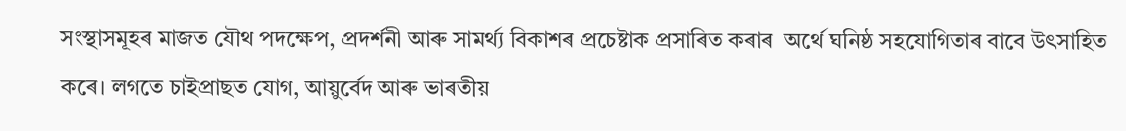সংস্থাসমূহৰ মাজত যৌথ পদক্ষেপ, প্ৰদৰ্শনী আৰু সামৰ্থ্য বিকাশৰ প্ৰচেষ্টাক প্ৰসাৰিত কৰাৰ  অৰ্থে ঘনিষ্ঠ সহযোগিতাৰ বাবে উৎসাহিত কৰে। লগতে চাইপ্ৰাছত যোগ, আয়ুৰ্বেদ আৰু ভাৰতীয়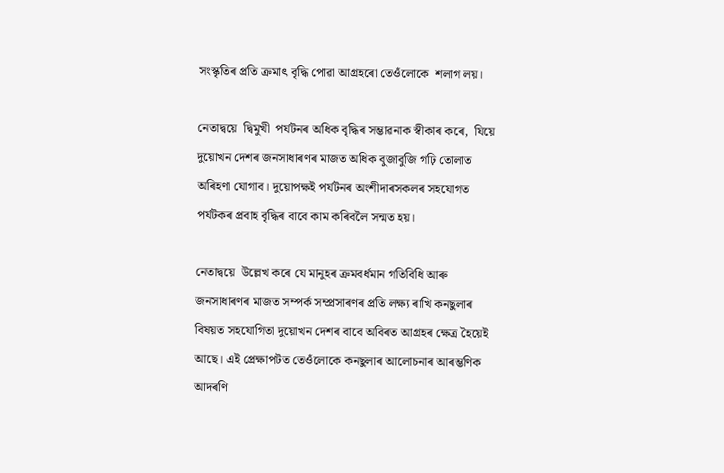সংস্কৃতিৰ প্ৰতি ক্ৰমাৎ বৃদ্ধি পোৱা আগ্ৰহৰো তেওঁলোকে  শলাগ লয়।

নেতাদ্বয়ে  দ্বিমুখী  পৰ্যটনৰ অধিক বৃদ্ধিৰ সম্ভাৱনাক স্বীকাৰ কৰে,  যিয়ে দুয়োখন দেশৰ জনসাধাৰণৰ মাজত অধিক বুজাবুজি গঢ়ি তোলাত অৰিহণা যোগাব। দুয়োপক্ষই পৰ্যটনৰ অংশীদাৰসকলৰ সহযোগত পৰ্যটকৰ প্ৰবাহ বৃদ্ধিৰ বাবে কাম কৰিবলৈ সন্মত হয়।

নেতাদ্বয়ে  উল্লেখ কৰে যে মানুহৰ ক্ৰমবৰ্ধমান গতিবিধি আৰু জনসাধাৰণৰ মাজত সম্পৰ্ক সম্প্ৰসাৰণৰ প্ৰতি লক্ষ্য ৰাখি কনছুলাৰ বিষয়ত সহযোগিতা দুয়োখন দেশৰ বাবে অবিৰত আগ্ৰহৰ ক্ষেত্ৰ হৈয়েই আছে। এই প্ৰেক্ষাপটত তেওঁলোকে কনছুলাৰ আলোচনাৰ আৰম্ভণিক আদৰণি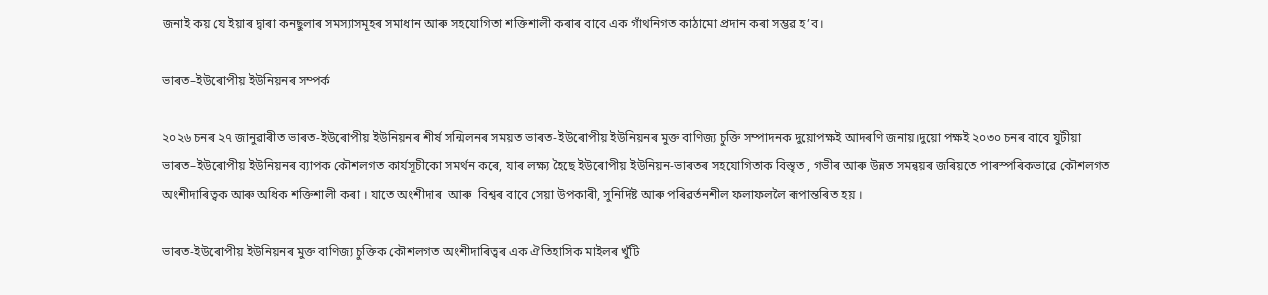জনাই কয় যে ইয়াৰ দ্বাৰা কনছুলাৰ সমস্যাসমূহৰ সমাধান আৰু সহযোগিতা শক্তিশালী কৰাৰ বাবে এক গাঁথনিগত কাঠামো প্ৰদান কৰা সম্ভৱ হ’ব।

ভাৰত–ইউৰোপীয় ইউনিয়নৰ সম্পৰ্ক

২০২৬ চনৰ ২৭ জানুৱাৰীত ভাৰত-ইউৰোপীয় ইউনিয়নৰ শীৰ্ষ সন্মিলনৰ সময়ত ভাৰত-ইউৰোপীয় ইউনিয়নৰ মুক্ত বাণিজ্য চুক্তি সম্পাদনক দুয়োপক্ষই আদৰণি জনায়।দুয়ো পক্ষই ২০৩০ চনৰ বাবে যুটীয়া ভাৰত–ইউৰোপীয় ইউনিয়নৰ ব্যাপক কৌশলগত কাৰ্যসূচীকো সমৰ্থন কৰে, যাৰ লক্ষ্য হৈছে ইউৰোপীয় ইউনিয়ন-ভাৰতৰ সহযোগিতাক বিস্তৃত , গভীৰ আৰু উন্নত সমন্বয়ৰ জৰিয়তে পাৰস্পৰিকভাৱে কৌশলগত অংশীদাৰিত্বক আৰু অধিক শক্তিশালী কৰা । যাতে অংশীদাৰ  আৰু  বিশ্বৰ বাবে সেয়া উপকাৰী, সুনিৰ্দিষ্ট আৰু পৰিৱৰ্তনশীল ফলাফললৈ ৰূপান্তৰিত হয় ।

ভাৰত-ইউৰোপীয় ইউনিয়নৰ মুক্ত বাণিজ্য চুক্তিক কৌশলগত অংশীদাৰিত্বৰ এক ঐতিহাসিক মাইলৰ খুঁটি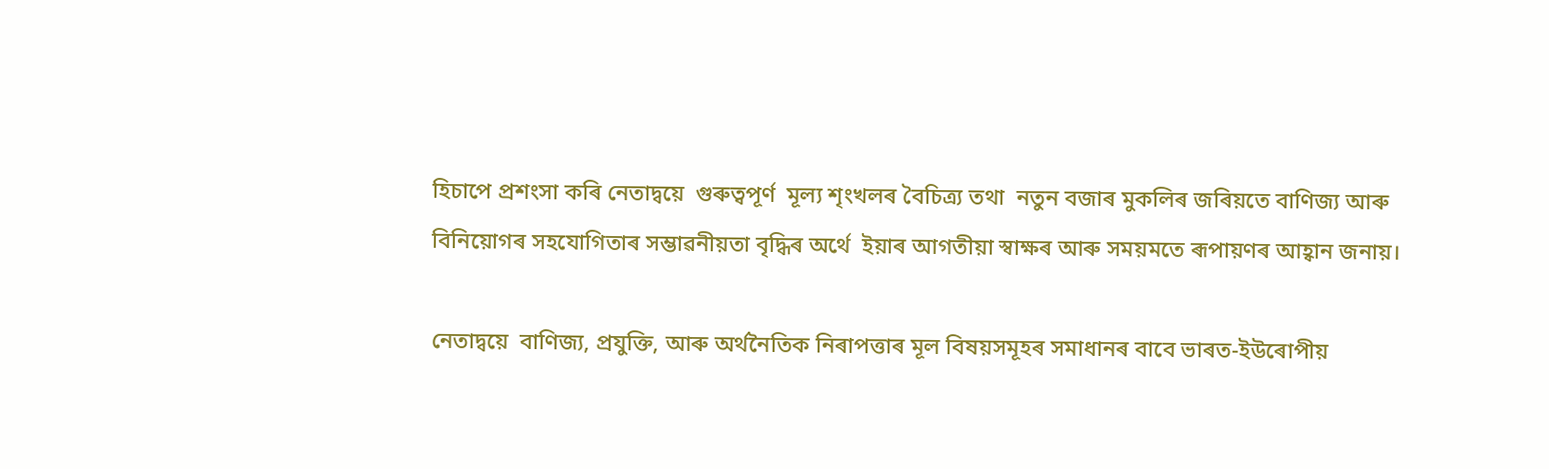হিচাপে প্ৰশংসা কৰি নেতাদ্বয়ে  গুৰুত্বপূৰ্ণ  মূল্য শৃংখলৰ বৈচিত্ৰ্য তথা  নতুন বজাৰ মুকলিৰ জৰিয়তে বাণিজ্য আৰু বিনিয়োগৰ সহযোগিতাৰ সম্ভাৱনীয়তা বৃদ্ধিৰ অৰ্থে  ইয়াৰ আগতীয়া স্বাক্ষৰ আৰু সময়মতে ৰূপায়ণৰ আহ্বান জনায়।

নেতাদ্বয়ে  বাণিজ্য, প্ৰযুক্তি, আৰু অৰ্থনৈতিক নিৰাপত্তাৰ মূল বিষয়সমূহৰ সমাধানৰ বাবে ভাৰত-ইউৰোপীয়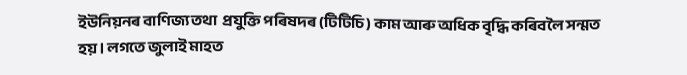ইউনিয়নৰ বাণিজ্য তথা  প্ৰযুক্তি পৰিষদৰ (টিটিচি) কাম আৰু অধিক বৃদ্ধি কৰিবলৈ সন্মত হয়। লগতে জুলাই মাহত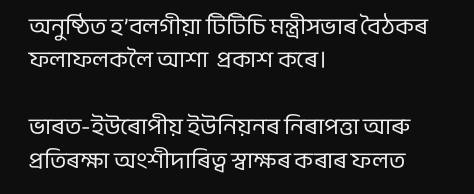অনুষ্ঠিত হ’বলগীয়া টিটিচি মন্ত্ৰীসভাৰ বৈঠকৰ ফলাফলকলৈ আশা  প্ৰকাশ কৰে।

ভাৰত-ইউৰোপীয় ইউনিয়নৰ নিৰাপত্তা আৰু প্ৰতিৰক্ষা অংশীদাৰিত্ব স্বাক্ষৰ কৰাৰ ফলত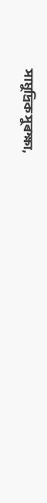সামুদ্ৰিক সুৰক্ষা,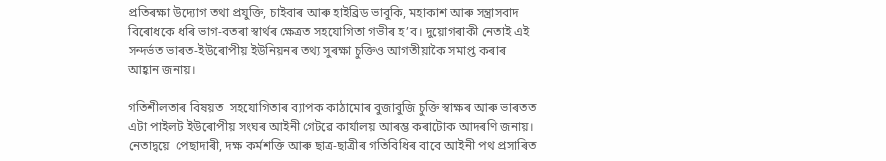প্ৰতিৰক্ষা উদ্যোগ তথা প্ৰযুক্তি, চাইবাৰ আৰু হাইব্ৰিড ভাবুকি, মহাকাশ আৰু সন্ত্ৰাসবাদ বিৰোধকে ধৰি ভাগ-বতৰা স্বাৰ্থৰ ক্ষেত্ৰত সহযোগিতা গভীৰ হ’ব। দুয়োগৰাকী নেতাই এই সন্দৰ্ভত ভাৰত-ইউৰোপীয় ইউনিয়নৰ তথ্য সুৰক্ষা চুক্তিও আগতীয়াকৈ সমাপ্ত কৰাৰ আহ্বান জনায়।

গতিশীলতাৰ বিষয়ত  সহযোগিতাৰ ব্যাপক কাঠামোৰ বুজাবুজি চুক্তি স্বাক্ষৰ আৰু ভাৰতত এটা পাইলট ইউৰোপীয় সংঘৰ আইনী গেটৱে কাৰ্যালয় আৰম্ভ কৰাটোক আদৰণি জনায়।  নেতাদ্বয়ে  পেছাদাৰী, দক্ষ কৰ্মশক্তি আৰু ছাত্ৰ-ছাত্ৰীৰ গতিবিধিৰ বাবে আইনী পথ প্ৰসাৰিত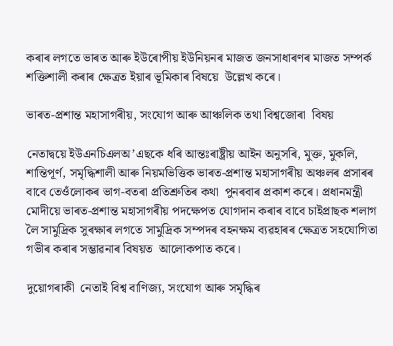কৰাৰ লগতে ভাৰত আৰু ইউৰোপীয় ইউনিয়নৰ মাজত জনসাধাৰণৰ মাজত সম্পৰ্ক শক্তিশালী কৰাৰ ক্ষেত্ৰত ইয়াৰ ভূমিকাৰ বিষয়ে  উল্লেখ কৰে।

ভাৰত-প্ৰশান্ত মহাসাগৰীয়, সংযোগ আৰু আঞ্চলিক তথা বিশ্বজোৰা  বিষয়

নেতাদ্বয়ে ইউএনচিএলঅ’এছকে ধৰি আন্তঃৰাষ্ট্ৰীয় আইন অনুসৰি, মুক্ত, মুকলি, শান্তিপূৰ্ণ, সমৃদ্ধিশালী আৰু নিয়মভিত্তিক ভাৰত-প্ৰশান্ত মহাসাগৰীয় অঞ্চলৰ প্ৰসাৰৰ বাবে তেওঁলোকৰ ভাগ-বতৰা প্ৰতিশ্ৰুতিৰ কথা  পুনৰবাৰ প্ৰকাশ কৰে। প্ৰধানমন্ত্ৰী মোদীয়ে ভাৰত-প্ৰশান্ত মহাসাগৰীয় পদক্ষেপত যোগদান কৰাৰ বাবে চাইপ্ৰাছক শলাগ লৈ সামুদ্ৰিক সুৰক্ষাৰ লগতে সামুদ্ৰিক সম্পদৰ বহনক্ষম ব্যৱহাৰৰ ক্ষেত্ৰত সহযোগিতা গভীৰ কৰাৰ সম্ভাৱনাৰ বিষয়ত  আলোকপাত কৰে।

দুয়োগৰাকী  নেতাই বিশ্ব বাণিজ্য, সংযোগ আৰু সমৃদ্ধিৰ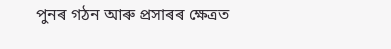পুনৰ গঠন আৰু প্ৰসাৰৰ ক্ষেত্ৰত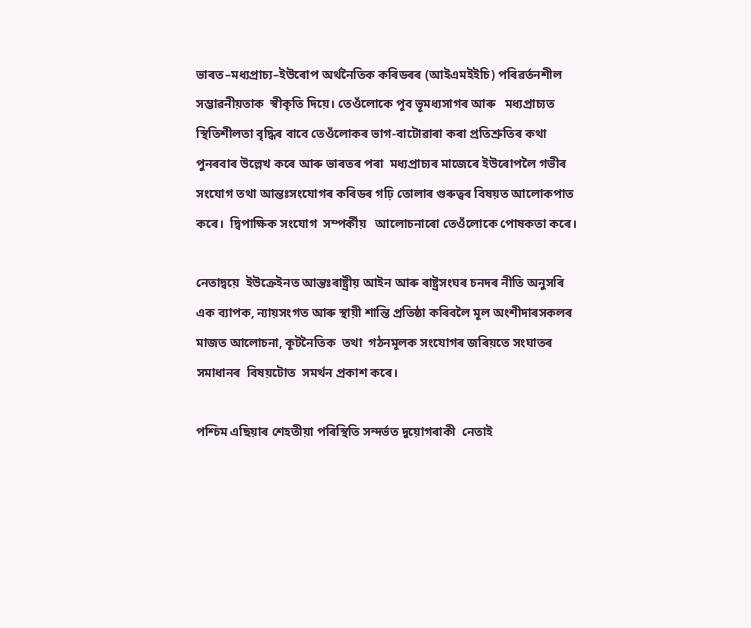ভাৰত–মধ্যপ্ৰাচ্য–ইউৰোপ অৰ্থনৈতিক কৰিডৰৰ (আইএমইইচি) পৰিৱৰ্তনশীল সম্ভাৱনীয়তাক  স্বীকৃতি দিয়ে। তেওঁলোকে পূব ভূমধ্যসাগৰ আৰু   মধ্যপ্ৰাচ্যত স্থিতিশীলতা বৃদ্ধিৰ বাবে তেওঁলোকৰ ভাগ-বাটোৱাৰা কৰা প্ৰতিশ্ৰুতিৰ কথা  পুনৰবাৰ উল্লেখ কৰে আৰু ভাৰতৰ পৰা  মধ্যপ্ৰাচ্যৰ মাজেৰে ইউৰোপলৈ গভীৰ সংযোগ তথা আন্তঃসংযোগৰ কৰিডৰ গঢ়ি তোলাৰ গুৰুত্বৰ বিষয়ত আলোকপাত কৰে।  দ্বিপাক্ষিক সংযোগ  সম্পৰ্কীয়   আলোচনাৰো তেওঁলোকে পোষকতা কৰে।

নেতাদ্বয়ে  ইউক্ৰেইনত আন্তঃৰাষ্ট্ৰীয় আইন আৰু ৰাষ্ট্ৰসংঘৰ চনদৰ নীতি অনুসৰি  এক ব্যাপক, ন্যায়সংগত আৰু স্থায়ী শান্তি প্ৰতিষ্ঠা কৰিবলৈ মূল অংশীদাৰসকলৰ মাজত আলোচনা, কূটনৈতিক  তথা  গঠনমূলক সংযোগৰ জৰিয়তে সংঘাতৰ সমাধানৰ  বিষয়টোত  সমৰ্থন প্ৰকাশ কৰে।

পশ্চিম এছিয়াৰ শেহতীয়া পৰিস্থিতি সন্দৰ্ভত দুয়োগৰাকী  নেতাই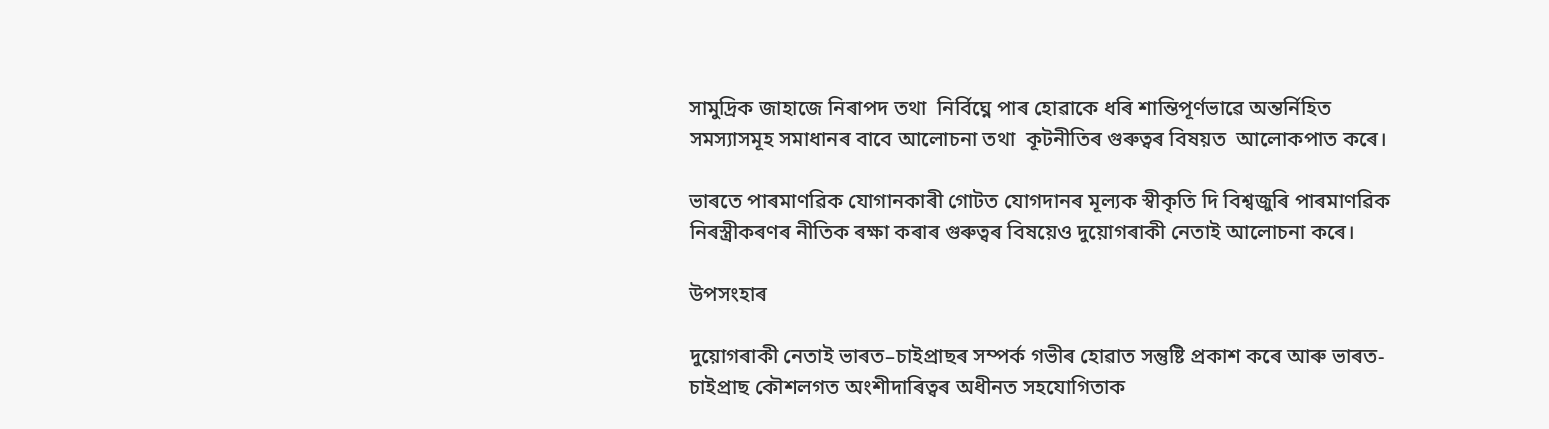সামুদ্ৰিক জাহাজে নিৰাপদ তথা  নিৰ্বিঘ্নে পাৰ হোৱাকে ধৰি শান্তিপূৰ্ণভাৱে অন্তৰ্নিহিত সমস্যাসমূহ সমাধানৰ বাবে আলোচনা তথা  কূটনীতিৰ গুৰুত্বৰ বিষয়ত  আলোকপাত কৰে।

ভাৰতে পাৰমাণৱিক যোগানকাৰী গোটত যোগদানৰ মূল্যক স্বীকৃতি দি বিশ্বজুৰি পাৰমাণৱিক নিৰস্ত্ৰীকৰণৰ নীতিক ৰক্ষা কৰাৰ গুৰুত্বৰ বিষয়েও দুয়োগৰাকী নেতাই আলোচনা কৰে।

উপসংহাৰ

দুয়োগৰাকী নেতাই ভাৰত–চাইপ্ৰাছৰ সম্পৰ্ক গভীৰ হোৱাত সন্তুষ্টি প্ৰকাশ কৰে আৰু ভাৰত-চাইপ্ৰাছ কৌশলগত অংশীদাৰিত্বৰ অধীনত সহযোগিতাক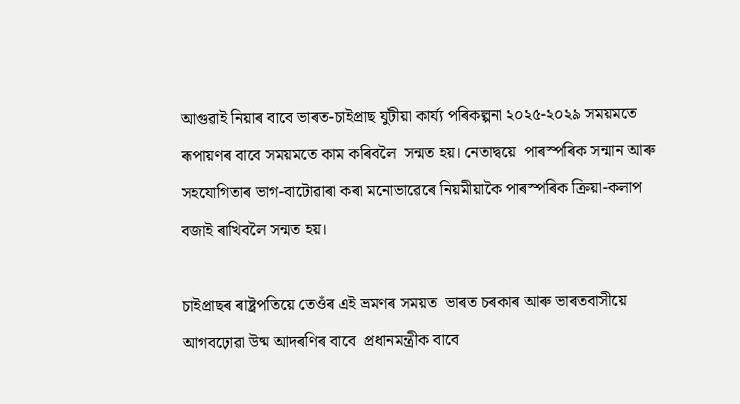আগুৱাই নিয়াৰ বাবে ভাৰত-চাইপ্ৰাছ যুটীয়া কাৰ্য্য পৰিকল্পনা ২০২৫-২০২৯ সময়মতে ৰূপায়ণৰ বাবে সময়মতে কাম কৰিবলৈ  সন্মত হয়। নেতাদ্বয়ে  পাৰস্পৰিক সন্মান আৰু সহযোগিতাৰ ভাগ-বাটোৱাৰা কৰা মনোভাৱেৰে নিয়মীয়াকৈ পাৰস্পৰিক ক্ৰিয়া-কলাপ বজাই ৰাখিবলৈ সন্মত হয়।

চাইপ্ৰাছৰ ৰাষ্ট্ৰপতিয়ে তেওঁৰ এই ভ্ৰমণৰ সময়ত  ভাৰত চৰকাৰ আৰু ভাৰতবাসীয়ে আগবঢ়োৱা উষ্ম আদৰণিৰ বাবে  প্ৰধানমন্ত্ৰীক বাবে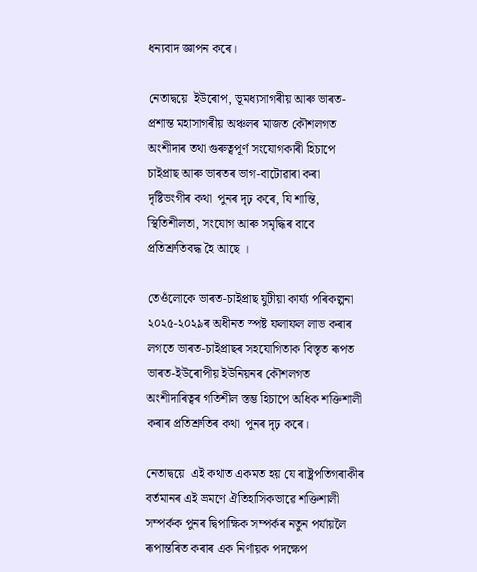ধন্যবাদ জ্ঞাপন কৰে।

নেতাদ্বয়ে  ইউৰোপ, ভূমধ্যসাগৰীয় আৰু ভাৰত-প্ৰশান্ত মহাসাগৰীয় অঞ্চলৰ মাজত কৌশলগত অংশীদাৰ তথা গুৰুত্বপূৰ্ণ সংযোগকাৰী হিচাপে চাইপ্ৰাছ আৰু ভাৰতৰ ভাগ-বাটোৱাৰা কৰা  দৃষ্টিভংগীৰ কথা  পুনৰ দৃঢ় কৰে, যি শান্তি, স্থিতিশীলতা, সংযোগ আৰু সমৃদ্ধিৰ বাবে প্ৰতিশ্ৰুতিবদ্ধ হৈ আছে ।

তেওঁলোকে ভাৰত-চাইপ্ৰাছ যুটীয়া কাৰ্য্য পৰিকল্পনা ২০২৫-২০২৯ৰ অধীনত স্পষ্ট ফলাফল লাভ কৰাৰ লগতে ভাৰত-চাইপ্ৰাছৰ সহযোগিতাক বিস্তৃত ৰূপত  ভাৰত-ইউৰোপীয় ইউনিয়নৰ কৌশলগত অংশীদাৰিত্বৰ গতিশীল স্তম্ভ হিচাপে অধিক শক্তিশালী কৰাৰ প্ৰতিশ্ৰুতিৰ কথা  পুনৰ দৃঢ় কৰে।

নেতাদ্বয়ে  এই কথাত একমত হয় যে ৰাষ্ট্ৰপতিগৰাকীৰ বৰ্তমানৰ এই ভ্ৰমণে ঐতিহাসিকভাৱে শক্তিশালী সম্পৰ্কক পুনৰ দ্বিপাক্ষিক সম্পৰ্কৰ নতুন পৰ্যায়লৈ ৰূপান্তৰিত কৰাৰ এক নিৰ্ণায়ক পদক্ষেপ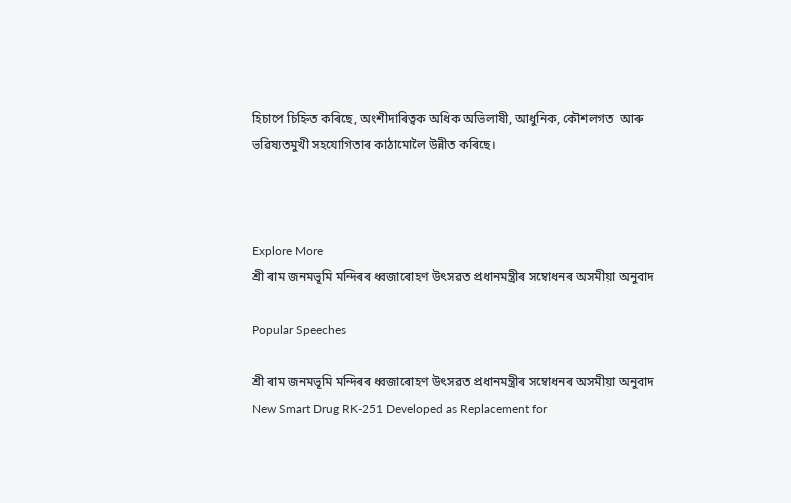হিচাপে চিহ্নিত কৰিছে, অংশীদাৰিত্বক অধিক অভিলাষী, আধুনিক, কৌশলগত  আৰু ভৱিষ্যতমুখী সহযোগিতাৰ কাঠামোলৈ উন্নীত কৰিছে।



Explore More
শ্ৰী ৰাম জনমভূমি মন্দিৰৰ ধ্বজাৰোহণ উৎসৱত প্ৰধানমন্ত্ৰীৰ সম্বোধনৰ অসমীয়া অনুবাদ

Popular Speeches

শ্ৰী ৰাম জনমভূমি মন্দিৰৰ ধ্বজাৰোহণ উৎসৱত প্ৰধানমন্ত্ৰীৰ সম্বোধনৰ অসমীয়া অনুবাদ
New Smart Drug RK-251 Developed as Replacement for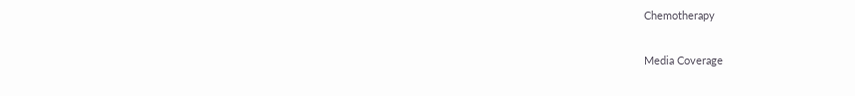Chemotherapy

Media Coverage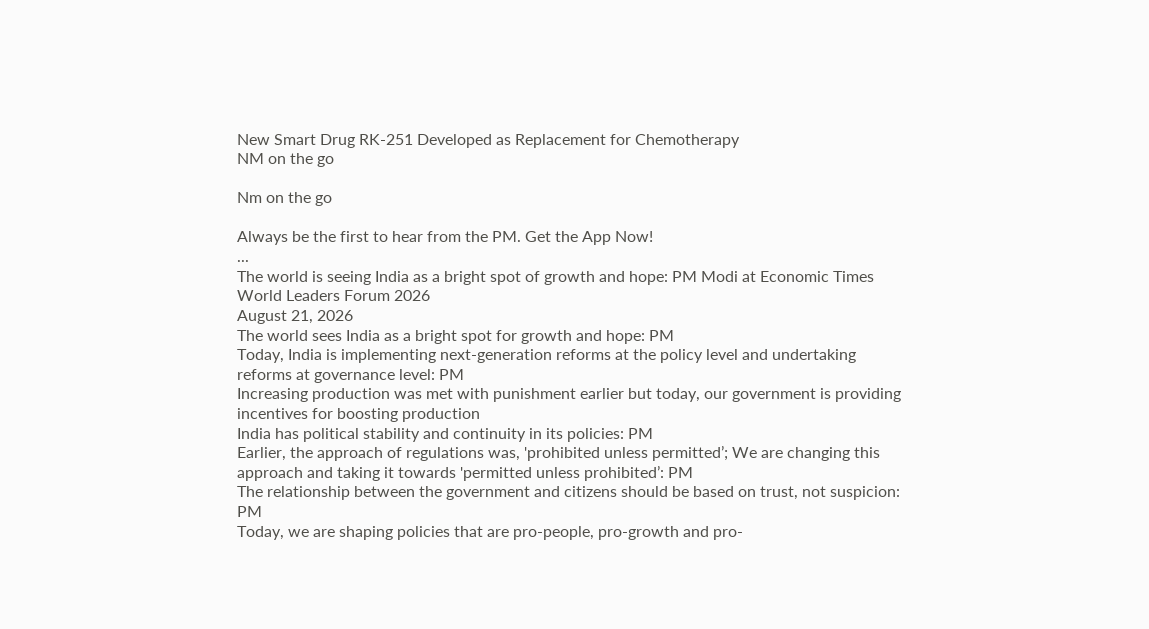New Smart Drug RK-251 Developed as Replacement for Chemotherapy
NM on the go

Nm on the go

Always be the first to hear from the PM. Get the App Now!
...
The world is seeing India as a bright spot of growth and hope: PM Modi at Economic Times World Leaders Forum 2026
August 21, 2026
The world sees India as a bright spot for growth and hope: PM
Today, India is implementing next-generation reforms at the policy level and undertaking reforms at governance level: PM
Increasing production was met with punishment earlier but today, our government is providing incentives for boosting production
India has political stability and continuity in its policies: PM
Earlier, the approach of regulations was, 'prohibited unless permitted’; We are changing this approach and taking it towards 'permitted unless prohibited’: PM
The relationship between the government and citizens should be based on trust, not suspicion: PM
Today, we are shaping policies that are pro-people, pro-growth and pro-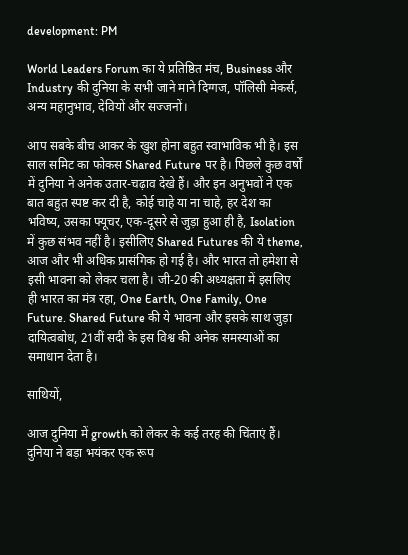development: PM

World Leaders Forum का ये प्रतिष्ठित मंच, Business और Industry की दुनिया के सभी जाने माने दिग्गज, पॉलिसी मेकर्स, अन्य महानुभाव, देवियों और सज्जनों।

आप सबके बीच आकर के खुश होना बहुत स्वाभाविक भी है। इस साल समिट का फोकस Shared Future पर है। पिछले कुछ वर्षों में दुनिया ने अनेक उतार-चढ़ाव देखे हैं। और इन अनुभवों ने एक बात बहुत स्पष्ट कर दी है, कोई चाहे या ना चाहे, हर देश का भविष्य, उसका फ्यूचर, एक-दूसरे से जुड़ा हुआ ही है, Isolation में कुछ संभव नहीं है। इसीलिए Shared Futures की ये theme, आज और भी अधिक प्रासंगिक हो गई है। और भारत तो हमेशा से इसी भावना को लेकर चला है। जी-20 की अध्यक्षता में इसलिए ही भारत का मंत्र रहा, One Earth, One Family, One Future. Shared Future की ये भावना और इसके साथ जुड़ा दायित्वबोध, 21वीं सदी के इस विश्व की अनेक समस्याओं का समाधान देता है।

साथियों,

आज दुनिया में growth को लेकर के कई तरह की चिंताएं हैं। दुनिया ने बड़ा भयंकर एक रूप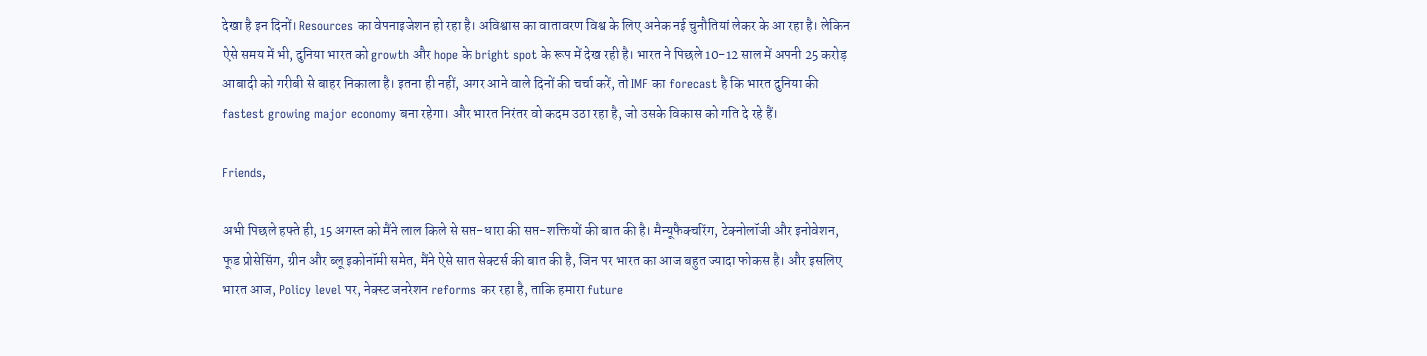देखा है इन दिनों। Resources का वेपनाइजेशन हो रहा है। अविश्वास का वातावरण विश्व के लिए अनेक नई चुनौतियां लेकर के आ रहा है। लेकिन ऐसे समय में भी, दुनिया भारत को growth और hope के bright spot के रूप में देख रही है। भारत ने पिछले 10-12 साल में अपनी 25 करोड़ आबादी को गरीबी से बाहर निकाला है। इतना ही नहीं, अगर आने वाले दिनों की चर्चा करें, तो IMF का forecast है कि भारत दुनिया की fastest growing major economy बना रहेगा। और भारत निरंतर वो कदम उठा रहा है, जो उसके विकास को गति दे रहे हैं।

Friends,

अभी पिछले हफ्ते ही, 15 अगस्त को मैंने लाल किले से सप्त-धारा की सप्त-शक्तियों की बात की है। मैन्यूफैक्चरिंग, टेक्नोलॉजी और इनोवेशन, फूड प्रोसेसिंग, ग्रीन और ब्लू इकोनॉमी समेत, मैंने ऐसे सात सेक्टर्स की बात की है, जिन पर भारत का आज बहुत ज्यादा फोकस है। और इसलिए भारत आज, Policy level पर, नेक्स्ट जनरेशन reforms कर रहा है, ताकि हमारा future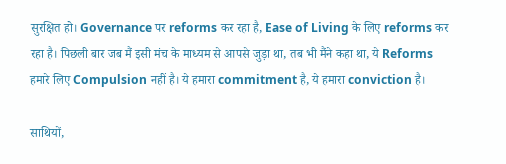सुरक्षित हो। Governance पर reforms कर रहा है, Ease of Living के लिए reforms कर रहा है। पिछली बार जब मैं इसी मंच के माध्यम से आपसे जुड़ा था, तब भी मैंने कहा था, ये Reforms हमारे लिए Compulsion नहीं है। ये हमारा commitment है, ये हमारा conviction है।

साथियों,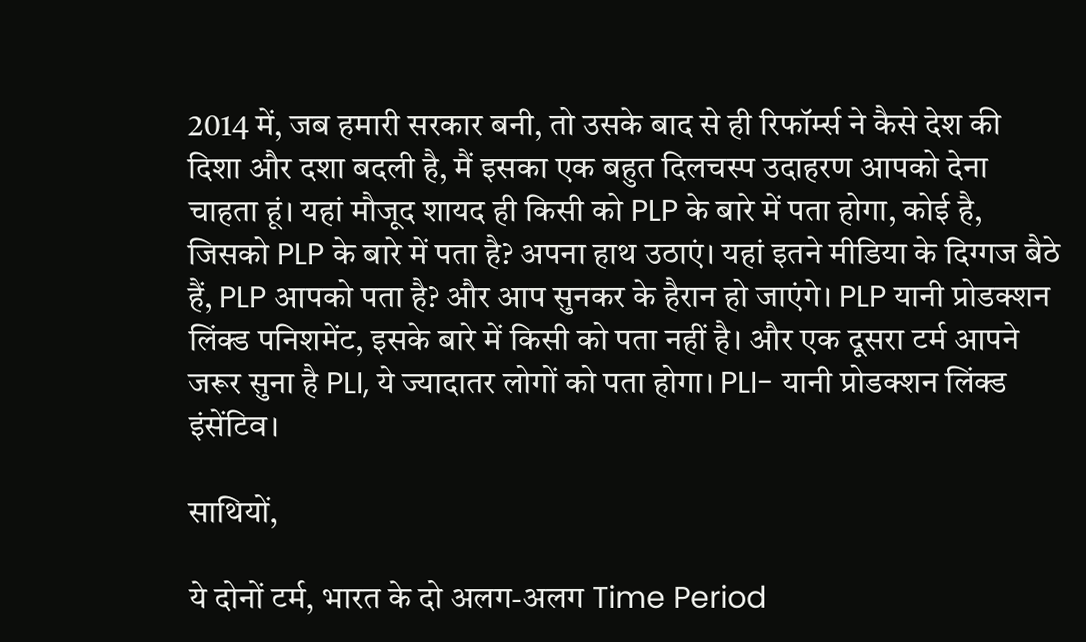2014 में, जब हमारी सरकार बनी, तो उसके बाद से ही रिफॉर्म्स ने कैसे देश की दिशा और दशा बदली है, मैं इसका एक बहुत दिलचस्प उदाहरण आपको देना चाहता हूं। यहां मौजूद शायद ही किसी को PLP के बारे में पता होगा, कोई है, जिसको PLP के बारे में पता है? अपना हाथ उठाएं। यहां इतने मीडिया के दिग्गज बैठे हैं, PLP आपको पता है? और आप सुनकर के हैरान हो जाएंगे। PLP यानी प्रोडक्शन लिंक्ड पनिशमेंट, इसके बारे में किसी को पता नहीं है। और एक दूसरा टर्म आपने जरूर सुना है PLI, ये ज्यादातर लोगों को पता होगा। PLI- यानी प्रोडक्शन लिंक्ड इंसेंटिव।

साथियों,

ये दोनों टर्म, भारत के दो अलग-अलग Time Period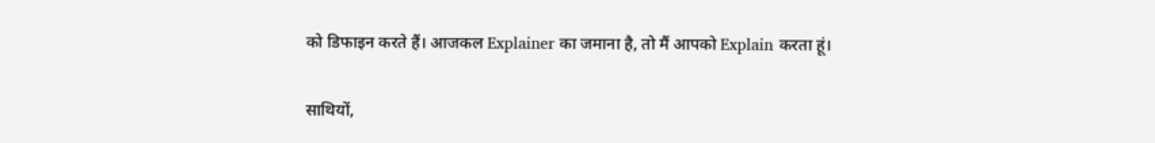को डिफाइन करते हैं। आजकल Explainer का जमाना है, तो मैं आपको Explain करता हूं।

साथियों,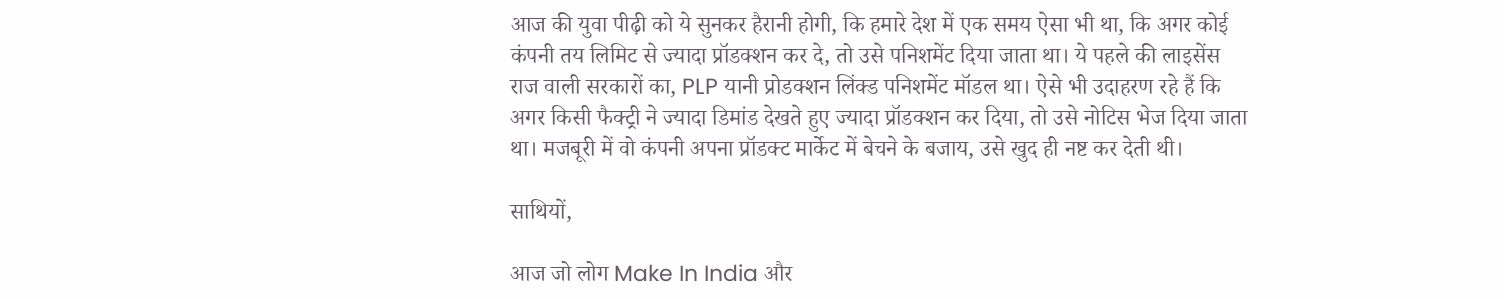आज की युवा पीढ़ी को ये सुनकर हैरानी होगी, कि हमारे देश में एक समय ऐसा भी था, कि अगर कोई कंपनी तय लिमिट से ज्यादा प्रॉडक्शन कर दे, तो उसे पनिशमेंट दिया जाता था। ये पहले की लाइसेंस राज वाली सरकारों का, PLP यानी प्रोडक्शन लिंक्ड पनिशमेंट मॉडल था। ऐसे भी उदाहरण रहे हैं कि अगर किसी फैक्ट्री ने ज्यादा डिमांड देखते हुए ज्यादा प्रॉडक्शन कर दिया, तो उसे नोटिस भेज दिया जाता था। मजबूरी में वो कंपनी अपना प्रॉडक्ट मार्केट में बेचने के बजाय, उसे खुद ही नष्ट कर देती थी।

साथियों,

आज जो लोग Make In India और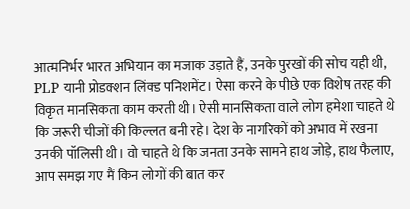आत्मनिर्भर भारत अभियान का मजाक उड़ाते हैं, उनके पुरखों की सोच यही थी, PLP यानी प्रोडक्शन लिंक्ड पनिशमेंट। ऐसा करने के पीछे एक विशेष तरह की विकृत मानसिकता काम करती थी। ऐसी मानसिकता वाले लोग हमेशा चाहते थे कि जरूरी चीजों की किल्लत बनी रहे। देश के नागरिकों को अभाव में रखना उनकी पॉलिसी थी। वो चाहते थे कि जनता उनके सामने हाथ जोड़े, हाथ फैलाए, आप समझ गए मैं किन लोगों की बात कर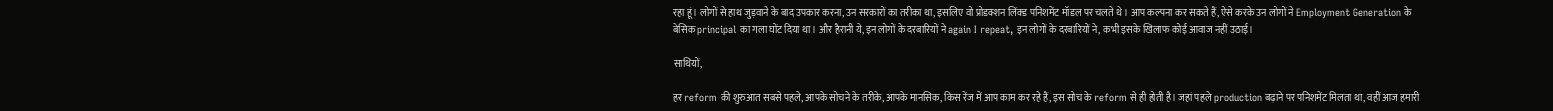रहा हूं। लोगों से हाथ जुड़वाने के बाद उपकार करना, उन सरकारों का तरीका था, इसलिए वो प्रोडक्शन लिंक्ड पनिशमेंट मॉडल पर चलते थे। आप कल्पना कर सकते हैं, ऐसे करके उन लोगों ने Employment Generation के बेसिक principal का गला घोंट दिया था। और हैरानी ये, इन लोगों के दरबारियों ने again I repeat, इन लोगों के दरबारियों ने, कभी इसके खिलाफ कोई आवाज नहीं उठाई।

साथियों,

हर reform की शुरुआत सबसे पहले, आपके सोचने के तरीके, आपके मानसिक, किस रेंज में आप काम कर रहे हैं, इस सोच के reform से ही होती है। जहां पहले production बढ़ाने पर पनिशमेंट मिलता था, वहीं आज हमारी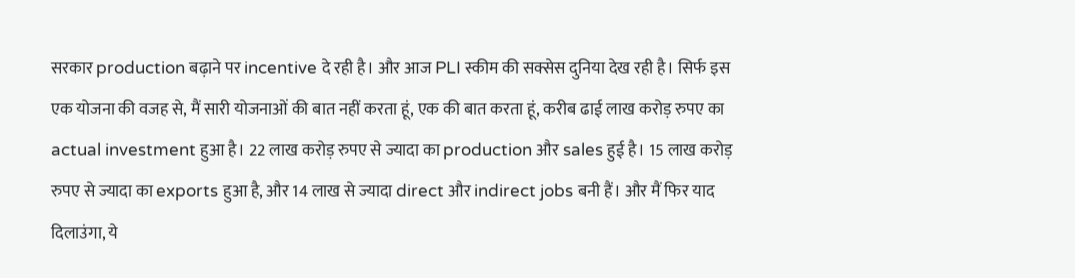सरकार production बढ़ाने पर incentive दे रही है। और आज PLI स्कीम की सक्सेस दुनिया देख रही है। सिर्फ इस एक योजना की वजह से, मैं सारी योजनाओं की बात नहीं करता हूं, एक की बात करता हूं, करीब ढाई लाख करोड़ रुपए का actual investment हुआ है। 22 लाख करोड़ रुपए से ज्यादा का production और sales हुई है। 15 लाख करोड़ रुपए से ज्यादा का exports हुआ है, और 14 लाख से ज्यादा direct और indirect jobs बनी हैं। और मैं फिर याद दिलाउंगा, ये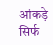आंकड़े सिर्फ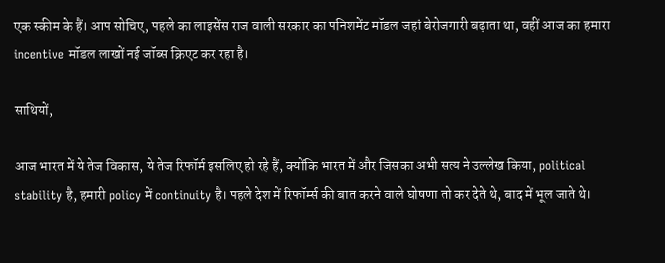एक स्कीम के हैं। आप सोचिए, पहले का लाइसेंस राज वाली सरकार का पनिशमेंट मॉडल जहां बेरोजगारी बढ़ाता था, वहीं आज का हमारा incentive मॉडल लाखों नई जॉब्स क्रिएट कर रहा है।

साथियों,

आज भारत में ये तेज विकास, ये तेज रिफॉर्म इसलिए हो रहे हैं, क्योंकि भारत में और जिसका अभी सत्य ने उल्लेख किया, political stability है, हमारी policy में continuity है। पहले देश में रिफॉर्म्स की बात करने वाले घोषणा तो कर देते थे, बाद में भूल जाते थे।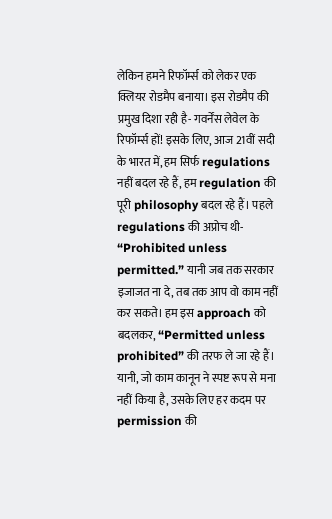लेकिन हमने रिफॉर्म्स को लेकर एक क्लियर रोडमैप बनाया। इस रोडमैप की प्रमुख दिशा रही है- गवर्नेंस लेवेल के रिफॉर्म्स हों! इसके लिए, आज 21वीं सदी के भारत में, हम सिर्फ regulations नहीं बदल रहे हैं, हम regulation की पूरी philosophy बदल रहे हैं। पहले regulations की अप्रोच थी- “Prohibited unless permitted.” यानी जब तक सरकार इजाजत ना दे, तब तक आप वो काम नहीं कर सकते। हम इस approach को बदलकर, “Permitted unless prohibited” की तरफ ले जा रहे हैं। यानी, जो काम कानून ने स्पष्ट रूप से मना नहीं किया है, उसके लिए हर कदम पर permission की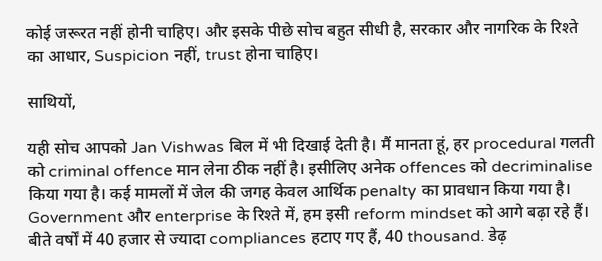कोई जरूरत नहीं होनी चाहिए। और इसके पीछे सोच बहुत सीधी है, सरकार और नागरिक के रिश्ते का आधार, Suspicion नहीं, trust होना चाहिए।

साथियों,

यही सोच आपको Jan Vishwas बिल में भी दिखाई देती है। मैं मानता हूं, हर procedural गलती को criminal offence मान लेना ठीक नहीं है। इसीलिए अनेक offences को decriminalise किया गया है। कई मामलों में जेल की जगह केवल आर्थिक penalty का प्रावधान किया गया है। Government और enterprise के रिश्ते में, हम इसी reform mindset को आगे बढ़ा रहे हैं। बीते वर्षों में 40 हजार से ज्यादा compliances हटाए गए हैं, 40 thousand. डेढ़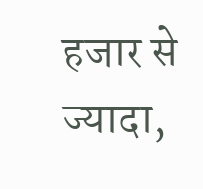हजार से ज्यादा,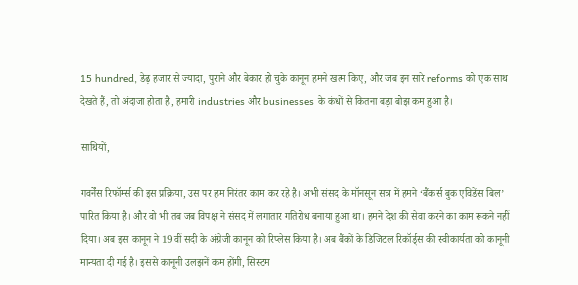15 hundred, डेढ़ हजार से ज्यादा, पुराने और बेकार हो चुके कानून हमने खत्म किए, और जब इन सारे reforms को एक साथ देखते हैं, तो अंदाजा होता है, हमारी industries और businesses के कंधों से कितना बड़ा बोझ कम हुआ है।

साथियों,

गवर्नेंस रिफॉर्म्स की इस प्रक्रिया, उस पर हम निरंतर काम कर रहे है। अभी संसद के मॉनसून सत्र में हमने ‘बैंकर्स बुक एविडेंस बिल’ पारित किया है। और वो भी तब जब विपक्ष ने संसद में लगातार गतिरोध बनाया हुआ था। हमने देश की सेवा करने का काम रूकने नहीं दिया। अब इस कानून ने 19वीं सदी के अंग्रेजी कानून को रिप्लेस किया है। अब बैंकों के डिजिटल रिकॉर्ड्स की स्वीकार्यता को कानूनी मान्यता दी गई है। इससे कानूनी उलझनें कम होंगी, सिस्टम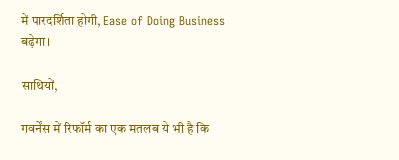में पारदर्शिता होगी, Ease of Doing Business बढ़ेगा।

साथियों,

गवर्नेंस में रिफॉर्म का एक मतलब ये भी है कि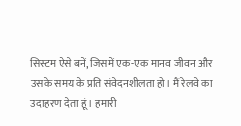सिस्टम ऐसे बनें, जिसमें एक-एक मानव जीवन और उसके समय के प्रति संवेदनशीलता हो। मैं रेलवे का उदाहरण देता हूं। हमारी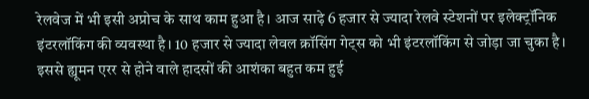रेलवेज में भी इसी अप्रोच के साथ काम हुआ है। आज साढ़े 6 हजार से ज्यादा रेलवे स्टेशनों पर इलेक्ट्रॉनिक इंटरलॉकिंग की व्यवस्था है। 10 हजार से ज्यादा लेवल क्रॉसिंग गेट्स को भी इंटरलॉकिंग से जोड़ा जा चुका है। इससे ह्यूमन एरर से होने वाले हादसों की आशंका बहुत कम हुई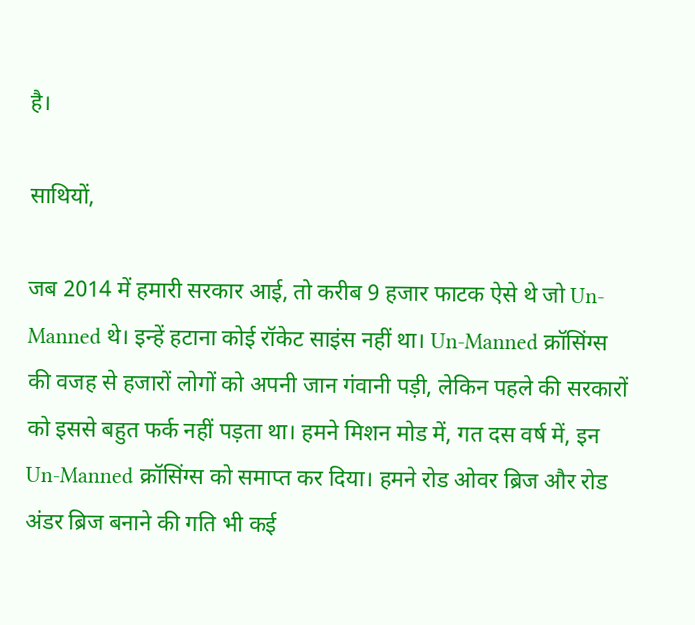है।

साथियों,

जब 2014 में हमारी सरकार आई, तो करीब 9 हजार फाटक ऐसे थे जो Un-Manned थे। इन्हें हटाना कोई रॉकेट साइंस नहीं था। Un-Manned क्रॉसिंग्स की वजह से हजारों लोगों को अपनी जान गंवानी पड़ी, लेकिन पहले की सरकारों को इससे बहुत फर्क नहीं पड़ता था। हमने मिशन मोड में, गत दस वर्ष में, इन Un-Manned क्रॉसिंग्स को समाप्त कर दिया। हमने रोड ओवर ब्रिज और रोड अंडर ब्रिज बनाने की गति भी कई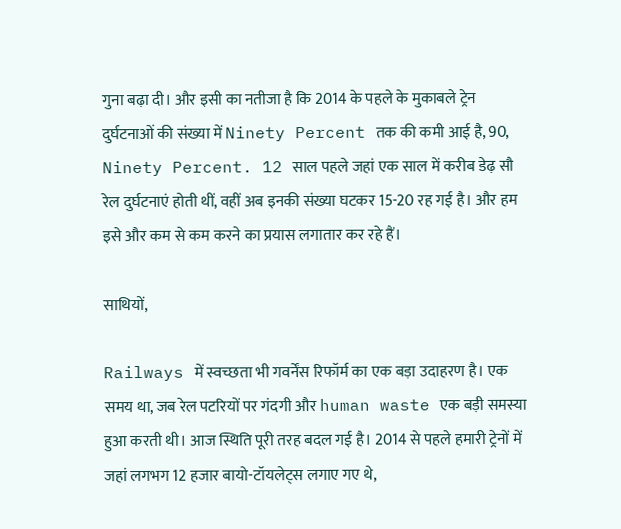गुना बढ़ा दी। और इसी का नतीजा है कि 2014 के पहले के मुकाबले ट्रेन दुर्घटनाओं की संख्या में Ninety Percent तक की कमी आई है, 90, Ninety Percent. 12 साल पहले जहां एक साल में करीब डेढ़ सौ रेल दुर्घटनाएं होती थीं, वहीं अब इनकी संख्या घटकर 15-20 रह गई है। और हम इसे और कम से कम करने का प्रयास लगातार कर रहे हैं।

साथियों,

Railways में स्वच्छता भी गवर्नेंस रिफॉर्म का एक बड़ा उदाहरण है। एक समय था, जब रेल पटरियों पर गंदगी और human waste एक बड़ी समस्या हुआ करती थी। आज स्थिति पूरी तरह बदल गई है। 2014 से पहले हमारी ट्रेनों में जहां लगभग 12 हजार बायो-टॉयलेट्स लगाए गए थे,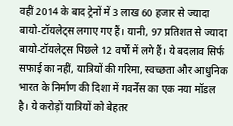वहीं 2014 के बाद ट्रेनों में 3 लाख 60 हजार से ज्यादा बायो-टॉयलेट्स लगाए गए हैं। यानी, 97 प्रतिशत से ज्यादा बायो-टॉयलेट्स पिछले 12 वर्षों में लगे हैं। ये बदलाव सिर्फ सफाई का नहीं, यात्रियों की गरिमा, स्वच्छता और आधुनिक भारत के निर्माण की दिशा में गवर्नेंस का एक नया मॉडल है। ये करोड़ों यात्रियों को बेहतर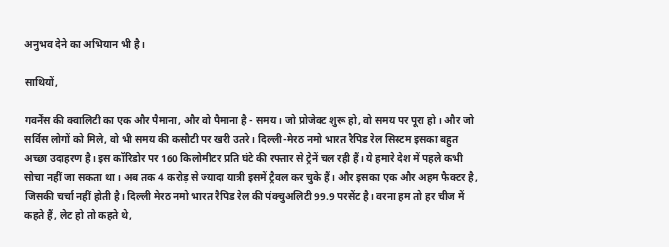अनुभव देने का अभियान भी है।

साथियों,

गवर्नेंस की क्वालिटी का एक और पैमाना, और वो पैमाना है - समय। जो प्रोजेक्ट शुरू हो, वो समय पर पूरा हो। और जो सर्विस लोगों को मिले, वो भी समय की कसौटी पर खरी उतरे। दिल्ली-मेरठ नमो भारत रैपिड रेल सिस्टम इसका बहुत अच्छा उदाहरण है। इस कॉरिडोर पर 160 किलोमीटर प्रति घंटे की रफ्तार से ट्रेनें चल रही हैं। ये हमारे देश में पहले कभी सोचा नहीं जा सकता था। अब तक 4 करोड़ से ज्यादा यात्री इसमें ट्रैवल कर चुके हैं। और इसका एक और अहम फैक्टर है, जिसकी चर्चा नहीं होती है। दिल्ली मेरठ नमो भारत रैपिड रेल की पंक्चुअलिटी 99.9 परसेंट है। वरना हम तो हर चीज में कहते हैं, लेट हो तो कहते थे,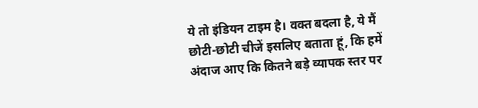ये तो इंडियन टाइम है। वक्त बदला है, ये मैं छोटी-छोटी चीजें इसलिए बताता हूं, कि हमें अंदाज आए कि कितने बड़े व्यापक स्तर पर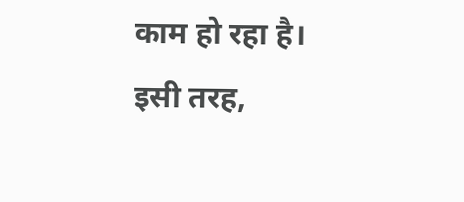काम हो रहा है। इसी तरह,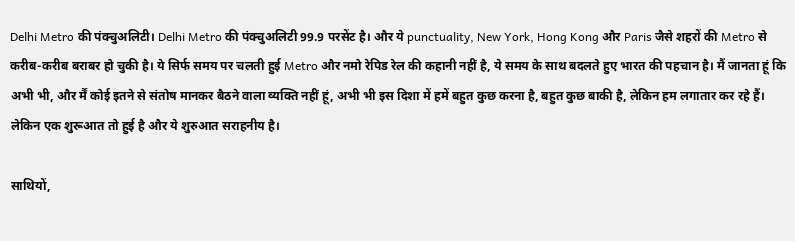Delhi Metro की पंक्चुअलिटी। Delhi Metro की पंक्चुअलिटी 99.9 परसेंट है। और ये punctuality, New York, Hong Kong और Paris जैसे शहरों की Metro से करीब-करीब बराबर हो चुकी है। ये सिर्फ समय पर चलती हुई Metro और नमो रेपिड रेल की कहानी नहीं है, ये समय के साथ बदलते हुए भारत की पहचान है। मैं जानता हूं कि अभी भी, और र्मैं कोई इतने से संतोष मानकर बैठने वाला व्यक्ति नहीं हूं, अभी भी इस दिशा में हमें बहुत कुछ करना है, बहुत कुछ बाकी है, लेकिन हम लगातार कर रहे हैं। लेकिन एक शुरूआत तो हुई है और ये शुरुआत सराहनीय है।

साथियों,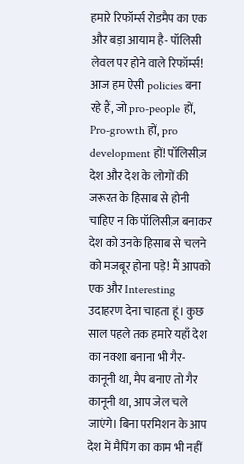हमारे रिफॉर्म्स रोडमैप का एक और बड़ा आयाम है- पॉलिसी लेवल पर होने वाले रिफॉर्म्स! आज हम ऐसी policies बना रहे हैं, जो pro-people हों, Pro-growth हों, pro development हों! पॉलिसीज़ देश और देश के लोगों की जरूरत के हिसाब से होनी चाहिए न कि पॉलिसीज़ बनाकर देश को उनके हिसाब से चलने को मजबूर होना पड़े! मैं आपको एक और Interesting उदाहरण देना चाहता हूं। कुछ साल पहले तक हमारे यहाँ देश का नक्शा बनाना भी गैर-कानूनी था, मैप बनाए तो गैर कानूनी था, आप जेल चले जाएंगे। बिना परमिशन के आप देश में मैपिंग का काम भी नहीं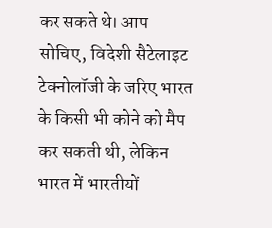कर सकते थे। आप सोचिए, विदेशी सैटेलाइट टेक्नोलॉजी के जरिए भारत के किसी भी कोने को मैप कर सकती थी, लेकिन भारत में भारतीयों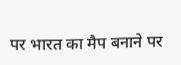पर भारत का मैप बनाने पर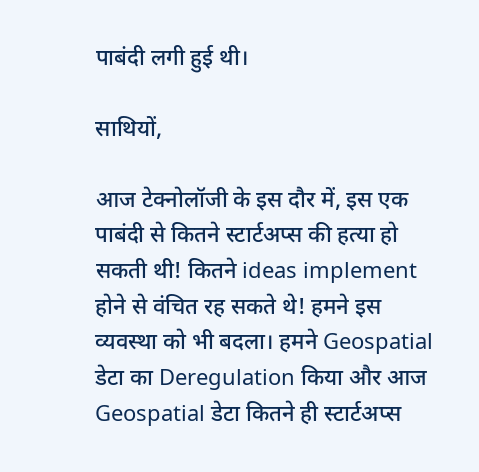पाबंदी लगी हुई थी।

साथियों,

आज टेक्नोलॉजी के इस दौर में, इस एक पाबंदी से कितने स्टार्टअप्स की हत्या हो सकती थी! कितने ideas implement होने से वंचित रह सकते थे! हमने इस व्यवस्था को भी बदला। हमने Geospatial डेटा का Deregulation किया और आज Geospatial डेटा कितने ही स्टार्टअप्स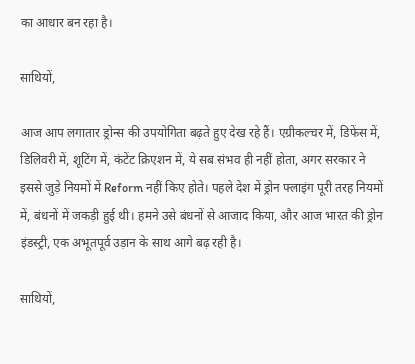का आधार बन रहा है।

साथियों,

आज आप लगातार ड्रोन्स की उपयोगिता बढ़ते हुए देख रहे हैं। एग्रीकल्चर में, डिफेंस में, डिलिवरी में, शूटिंग में, कंटेंट क्रिएशन में, ये सब संभव ही नहीं होता, अगर सरकार ने इससे जुड़े नियमों में Reform नहीं किए होते। पहले देश में ड्रोन फ्लाइंग पूरी तरह नियमों में, बंधनों में जकड़ी हुई थी। हमने उसे बंधनों से आजाद किया, और आज भारत की ड्रोन इंडस्ट्री, एक अभूतपूर्व उड़ान के साथ आगे बढ़ रही है।

साथियों,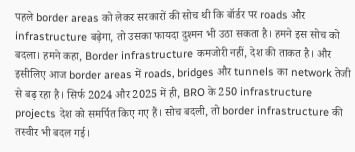पहले border areas को लेकर सरकारों की सोच थी कि बॉर्डर पर roads और infrastructure बढ़ेगा, तो उसका फायदा दुश्मन भी उठा सकता है। हमने इस सोच को बदला। हमने कहा, Border infrastructure कमजोरी नहीं, देश की ताकत है। और इसीलिए आज border areas में roads, bridges और tunnels का network तेजी से बढ़ रहा है। सिर्फ 2024 और 2025 में ही, BRO के 250 infrastructure projects देश को समर्पित किए गए हैं। सोच बदली, तो border infrastructure की तस्वीर भी बदल गई।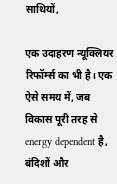साथियों,

एक उदाहरण न्यूक्लियर रिफॉर्म्स का भी है। एक ऐसे समय में, जब विकास पूरी तरह से energy dependent है, बंदिशों और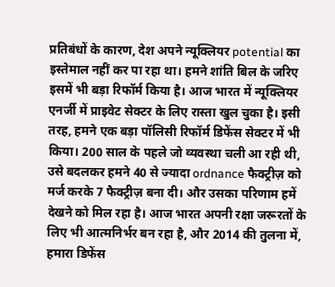प्रतिबंधों के कारण, देश अपने न्यूक्लियर potential का इस्तेमाल नहीं कर पा रहा था। हमने शांति बिल के जरिए इसमें भी बड़ा रिफॉर्म किया है। आज भारत में न्यूक्लियर एनर्जी में प्राइवेट सेक्टर के लिए रास्ता खुल चुका है। इसी तरह, हमने एक बड़ा पॉलिसी रिफॉर्म डिफेंस सेक्टर में भी किया। 200 साल के पहले जो व्यवस्था चली आ रही थी, उसे बदलकर हमने 40 से ज्यादा ordnance फैक्ट्रीज़ को मर्ज करके 7 फैक्ट्रीज़ बना दी। और उसका परिणाम हमें देखने को मिल रहा है। आज भारत अपनी रक्षा जरूरतों के लिए भी आत्मनिर्भर बन रहा है, और 2014 की तुलना में, हमारा डिफेंस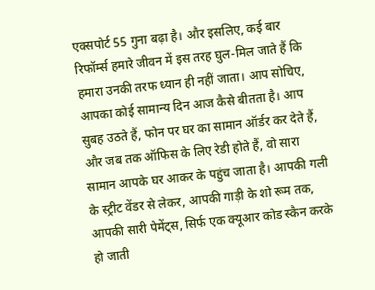एक्सपोर्ट 55 गुना बढ़ा है। और इसलिए, कई बार रिफॉर्म्स हमारे जीवन में इस तरह घुल-मिल जाते हैं कि हमारा उनकी तरफ ध्यान ही नहीं जाता। आप सोचिए, आपका कोई सामान्य दिन आज कैसे बीतता है। आप सुबह उठते हैं, फोन पर घर का सामान ऑर्डर कर देते हैं, और जब तक ऑफिस के लिए रेडी होते हैं, वो सारा सामान आपके घर आकर के पहुंच जाता है। आपकी गली के स्ट्रीट वेंडर से लेकर, आपकी गाड़ी के शो रूम तक, आपकी सारी पेमेंट्स, सिर्फ एक क्यूआर कोड स्कैन करके हो जाती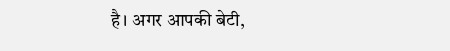है। अगर आपकी बेटी,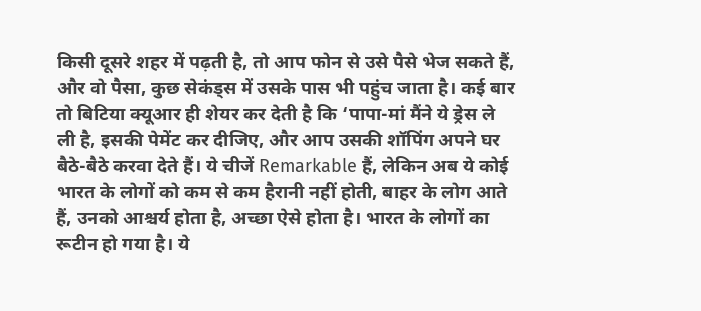किसी दूसरे शहर में पढ़ती है, तो आप फोन से उसे पैसे भेज सकते हैं, और वो पैसा, कुछ सेकंड्स में उसके पास भी पहुंच जाता है। कई बार तो बिटिया क्यूआर ही शेयर कर देती है कि ‘पापा-मां मैंने ये ड्रेस ले ली है, इसकी पेमेंट कर दीजिए, और आप उसकी शॉपिंग अपने घर बैठे-बैठे करवा देते हैं। ये चीजें Remarkable हैं, लेकिन अब ये कोई भारत के लोगों को कम से कम हैरानी नहीं होती, बाहर के लोग आते हैं, उनको आश्चर्य होता है, अच्छा ऐसे होता है। भारत के लोगों का रूटीन हो गया है। ये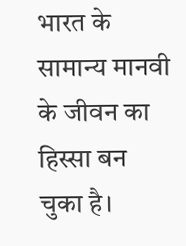भारत के सामान्य मानवी के जीवन का हिस्सा बन चुका है।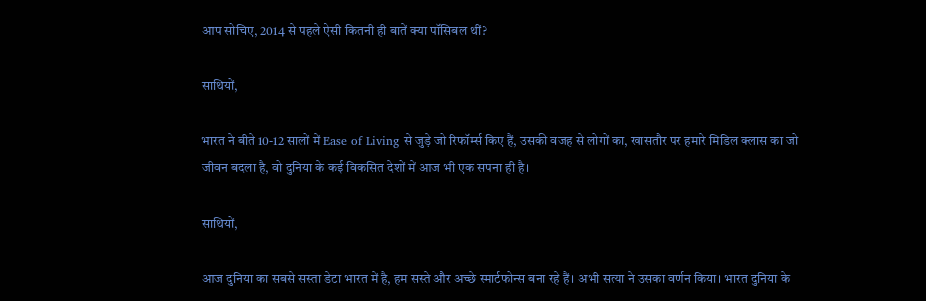आप सोचिए, 2014 से पहले ऐसी कितनी ही बातें क्या पॉसिबल थीं?

साथियों,

भारत ने बीते 10-12 सालों में Ease of Living से जुड़े जो रिफॉर्म्स किए हैं, उसकी वजह से लोगों का, खासतौर पर हमारे मिडिल क्लास का जो जीवन बदला है, वो दुनिया के कई विकसित देशों में आज भी एक सपना ही है।

साथियों,

आज दुनिया का सबसे सस्ता डेटा भारत में है, हम सस्ते और अच्छे स्मार्टफोन्स बना रहे हैं। अभी सत्या ने उसका वर्णन किया। भारत दुनिया के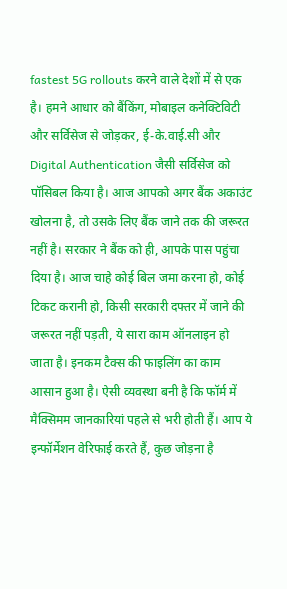fastest 5G rollouts करने वाले देशों में से एक है। हमने आधार को बैंकिंग, मोबाइल कनेक्टिविटी और सर्विसेज से जोड़कर, ई-के.वाई.सी और Digital Authentication जैसी सर्विसेज को पॉसिबल किया है। आज आपको अगर बैंक अकाउंट खोलना है, तो उसके लिए बैंक जाने तक की जरूरत नहीं है। सरकार ने बैंक को ही, आपके पास पहुंचा दिया है। आज चाहे कोई बिल जमा करना हो, कोई टिकट करानी हो, किसी सरकारी दफ्तर में जाने की जरूरत नहीं पड़ती, ये सारा काम ऑनलाइन हो जाता है। इनकम टैक्स की फाइलिंग का काम आसान हुआ है। ऐसी व्यवस्था बनी है कि फॉर्म में मैक्सिमम जानकारियां पहले से भरी होती हैं। आप ये इन्फॉर्मेशन वेरिफाई करते हैं, कुछ जोड़ना है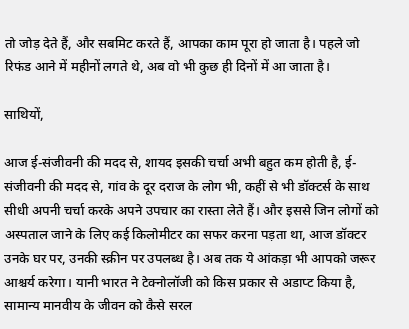तो जोड़ देते हैं, और सबमिट करते हैं, आपका काम पूरा हो जाता है। पहले जो रिफंड आने में महीनों लगते थे, अब वो भी कुछ ही दिनों में आ जाता है।

साथियों,

आज ई-संजीवनी की मदद से, शायद इसकी चर्चा अभी बहुत कम होती है, ई-संजीवनी की मदद से, गांव के दूर दराज के लोग भी, कहीं से भी डॉक्टर्स के साथ सीधी अपनी चर्चा करके अपने उपचार का रास्ता लेते हैं। और इससे जिन लोगों को अस्पताल जाने के लिए कई किलोमीटर का सफर करना पड़ता था, आज डॉक्टर उनके घर पर, उनकी स्क्रीन पर उपलब्ध है। अब तक ये आंकड़ा भी आपको जरूर आश्चर्य करेगा। यानी भारत ने टेक्नोलॉजी को किस प्रकार से अडाप्ट किया है, सामान्य मानवीय के जीवन को कैसे सरल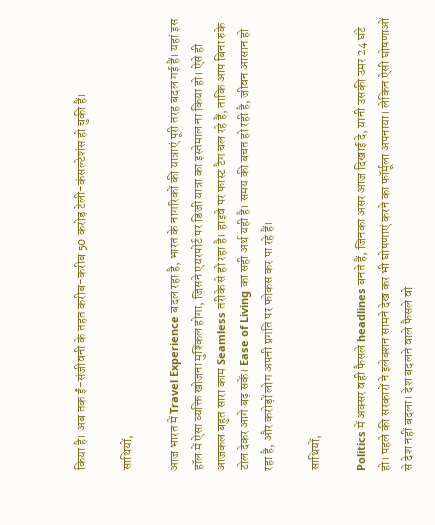किया है। अब तक ईं-संजीवनी के तहत करीब-करीब 50 करोड़ टेली-कंसल्टेशंस हो चुकी हैं।

साथियों,

आज भारत में Travel Experience बदल रहा है, भारत के नागरिकों की यात्राएं पूरी तरह बदल गई हैं। यहां इस हॉल में ऐसा व्यक्ति खोजना मुश्किल होगा, जिसने एयरपोर्ट पर डिजी यात्रा का इस्तेमाल ना किया हो। ऐसे ही आजकल बहुत सारा काम Seamless तरीके से हो रहा है। हाइवे पर फास्ट टैग चल रहे हैं, ताकि आप बिना रुके टोल देकर आगे बढ़ सकें। Ease of Living का सही अर्थ यही है। समय की बचत हो रही है, जीवन आसान हो रहा है, और करोड़ों लोग अपनी प्रगति पर फोकस कर पा रहे हैं।

साथियों,

Politics में अक्सर वही फैसले headlines बनते हैं, जिनका असर आज दिखाई दे, यानी उसकी उमर 24 घंटे हो। पहले की सरकारों ने इलेक्शन सामने देख कर भी घोषणाएं करने का फॉर्मूला अपनाया। लेकिन ऐसी घोषणाओं से देश नहीं बदला। देश बदलने वाले फैसले वो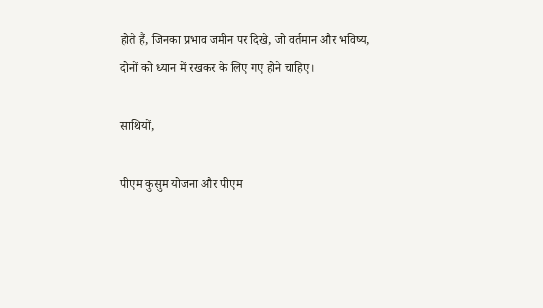होते हैं, जिनका प्रभाव जमीन पर दिखे, जो वर्तमान और भविष्य, दोनों को ध्यान में रखकर के लिए गए होने चाहिए।

साथियों,

पीएम कुसुम योजना और पीएम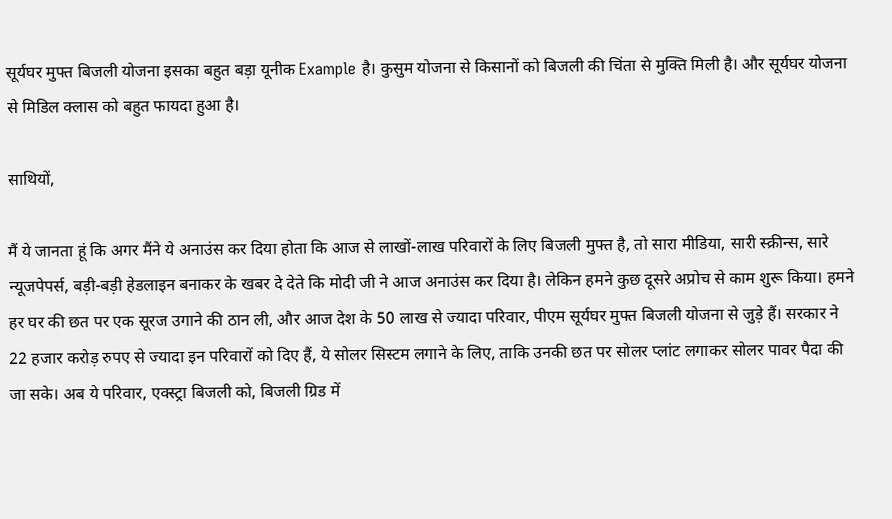सूर्यघर मुफ्त बिजली योजना इसका बहुत बड़ा यूनीक Example है। कुसुम योजना से किसानों को बिजली की चिंता से मुक्ति मिली है। और सूर्यघर योजना से मिडिल क्लास को बहुत फायदा हुआ है।

साथियों,

मैं ये जानता हूं कि अगर मैंने ये अनाउंस कर दिया होता कि आज से लाखों-लाख परिवारों के लिए बिजली मुफ्त है, तो सारा मीडिया, सारी स्क्रीन्स, सारे न्यूजपेपर्स, बड़ी-बड़ी हेडलाइन बनाकर के खबर दे देते कि मोदी जी ने आज अनाउंस कर दिया है। लेकिन हमने कुछ दूसरे अप्रोच से काम शुरू किया। हमने हर घर की छत पर एक सूरज उगाने की ठान ली, और आज देश के 50 लाख से ज्यादा परिवार, पीएम सूर्यघर मुफ्त बिजली योजना से जुड़े हैं। सरकार ने 22 हजार करोड़ रुपए से ज्यादा इन परिवारों को दिए हैं, ये सोलर सिस्टम लगाने के लिए, ताकि उनकी छत पर सोलर प्लांट लगाकर सोलर पावर पैदा की जा सके। अब ये परिवार, एक्स्ट्रा बिजली को, बिजली ग्रिड में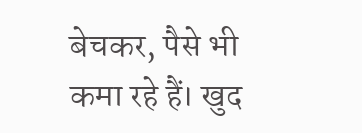बेचकर, पैसे भी कमा रहे हैं। खुद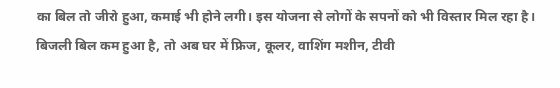का बिल तो जीरो हुआ, कमाई भी होने लगी। इस योजना से लोगों के सपनों को भी विस्तार मिल रहा है। बिजली बिल कम हुआ है, तो अब घर में फ्रिज, कूलर, वाशिंग मशीन, टीवी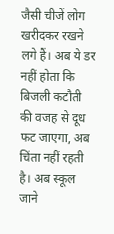जैसी चीजें लोग खरीदकर रखने लगे हैं। अब ये डर नहीं होता कि बिजली कटौती की वजह से दूध फट जाएगा, अब चिंता नहीं रहती है। अब स्कूल जाने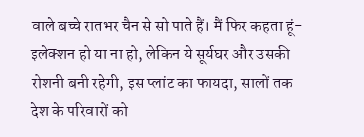वाले बच्चे रातभर चैन से सो पाते हैं। मैं फिर कहता हूं- इलेक्शन हो या ना हो, लेकिन ये सूर्यघर और उसकी रोशनी बनी रहेगी, इस प्लांट का फायदा, सालों तक देश के परिवारों को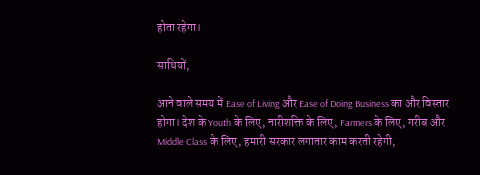होता रहेगा।

साथियों,

आने वाले समय में Ease of Living और Ease of Doing Business का और विस्तार होगा। देश के Youth के लिए, नारीशक्ति के लिए, Farmers के लिए, गरीब और Middle Class के लिए, हमारी सरकार लगातार काम करती रहेगी,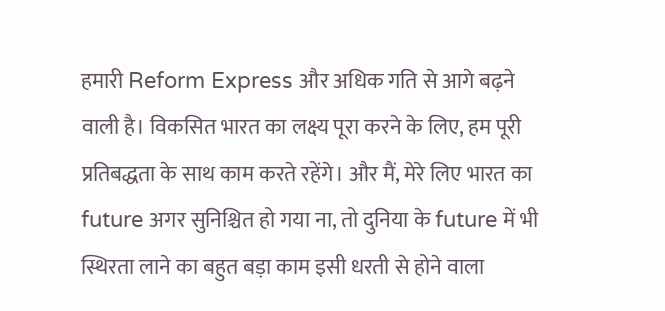हमारी Reform Express और अधिक गति से आगे बढ़ने वाली है। विकसित भारत का लक्ष्य पूरा करने के लिए, हम पूरी प्रतिबद्धता के साथ काम करते रहेंगे। और मैं, मेरे लिए भारत का future अगर सुनिश्चित हो गया ना, तो दुनिया के future में भी स्थिरता लाने का बहुत बड़ा काम इसी धरती से होने वाला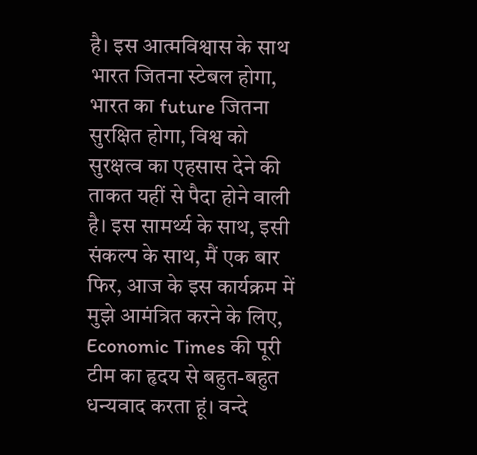है। इस आत्मविश्वास के साथ भारत जितना स्टेबल होगा, भारत का future जितना सुरक्षित होगा, विश्व को सुरक्षत्व का एहसास देने की ताकत यहीं से पैदा होने वाली है। इस सामर्थ्य के साथ, इसी संकल्प के साथ, मैं एक बार फिर, आज के इस कार्यक्रम में मुझे आमंत्रित करने के लिए, Economic Times की पूरी टीम का हृदय से बहुत-बहुत धन्यवाद करता हूं। वन्दे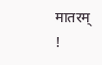मातरम् !